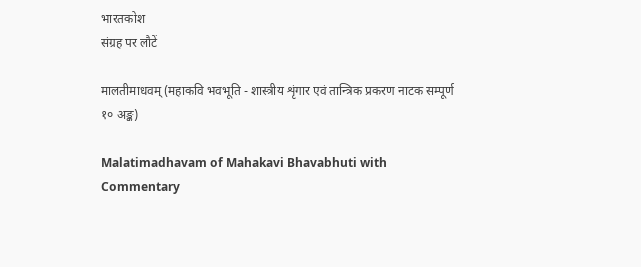भारतकोश
संग्रह पर लौटें

मालतीमाधवम् (महाकवि भवभूति - शास्त्रीय शृंगार एवं तान्त्रिक प्रकरण नाटक सम्पूर्ण १० अङ्क)

Malatimadhavam of Mahakavi Bhavabhuti with Commentary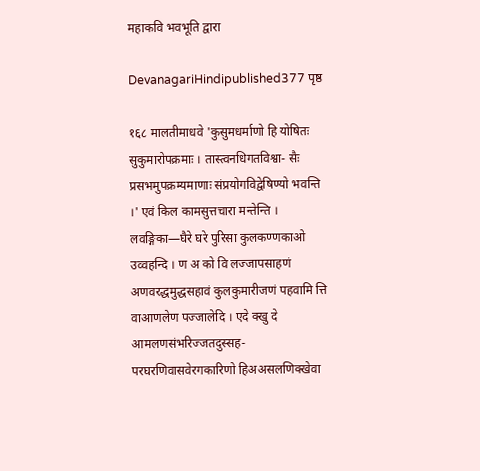महाकवि भवभूति द्वारा

DevanagariHindipublished377 पृष्ठ

१६८ मालतीमाधवे 'कुसुमधर्माणो हि योषितः सुकुमारोपक्रमाः । तास्त्वनधिगतविश्वा- सैः प्रसभमुपक्रम्यमाणाः संप्रयोगविद्वेषिण्यो भवन्ति ।' एवं किल कामसुत्तचारा मन्तेन्ति । लवङ्गिका—घैरे घरे पुरिसा कुलकण्णकाओ उव्वहन्दि । ण अ को वि लज्जापसाहणं अणवरद्धमुद्धसहावं कुलकुमारीजणं पहवामि त्ति वाआणलेण पज्जालेदि । एदे क्खु दे आमलणसंभरिज्जतदुस्सह- परघरणिवासवेरगकारिणो हिअअसलणिक्खेवा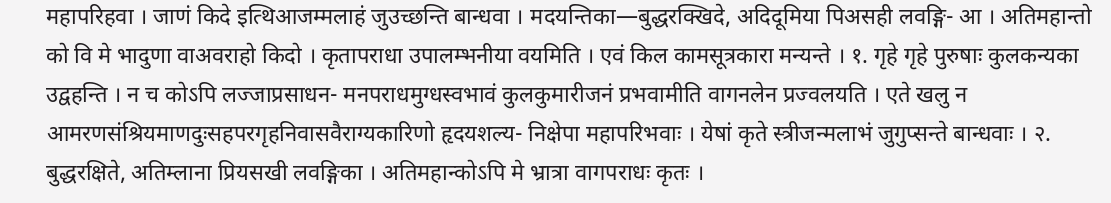महापरिहवा । जाणं किदे इत्थिआजम्मलाहं जुउच्छन्ति बान्धवा । मदयन्तिका—बुद्धरक्खिदे, अदिदूमिया पिअसही लवङ्गि- आ । अतिमहान्तो को वि मे भादुणा वाअवराहो किदो । कृतापराधा उपालम्भनीया वयमिति । एवं किल कामसूत्रकारा मन्यन्ते । १. गृहे गृहे पुरुषाः कुलकन्यका उद्वहन्ति । न च कोऽपि लज्जाप्रसाधन- मनपराधमुग्धस्वभावं कुलकुमारीजनं प्रभवामीति वागनलेन प्रज्वलयति । एते खलु न आमरणसंश्रियमाणदुःसहपरगृहनिवासवैराग्यकारिणो हृदयशल्य- निक्षेपा महापरिभवाः । येषां कृते स्त्रीजन्मलाभं जुगुप्सन्ते बान्धवाः । २. बुद्धरक्षिते, अतिम्लाना प्रियसखी लवङ्गिका । अतिमहान्कोऽपि मे भ्रात्रा वागपराधः कृतः ।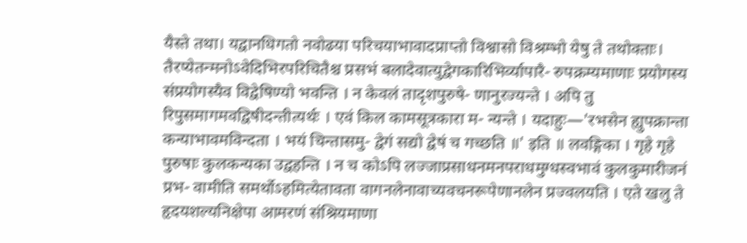यैस्ते तथा। यद्वानधिगतो नवोढया परिचयाभावादप्राप्तो विश्वासो विश्रम्भो येषु ते तथोक्ताः। तैरप्येतन्मनोऽवेदिभिरपरिचितैश्च प्रसभं बलादेवात्युद्वेगकारिभिर्व्यापारै- रुपक्रम्यमाणाः प्रयोगस्य संप्रयोगस्यैव विद्वेषिण्यो भवन्ति । न केवलं तादृशपुरुषे- णानुरज्यन्ते । अपि तु रिपुसमागमवद्विषीदन्तीत्यर्थः । एवं किल कामसूत्रकारा म- न्यन्ते । यदाहुः—'रभसेन ह्युपक्रान्ता कन्याभावमविन्दता । भयं चिन्तासमु- द्वेगं सद्यो द्वेषं च गच्छति ॥' इति ॥ लवङ्गिका । गृहे गृहे पुरुषाः कुलकन्यका उद्वहन्ति । न च कोऽपि लज्जाप्रसाधनमनपराधमुग्धस्वभावं कुलकुमारीजनं प्रभ- वामीति समर्थोऽहमित्येतावता वागनलेनावाच्यवचनरूपेणानलेन प्रज्वलयति । एते खलु ते हृदयशल्यनिक्षेपा आमरणं संश्रियमाणा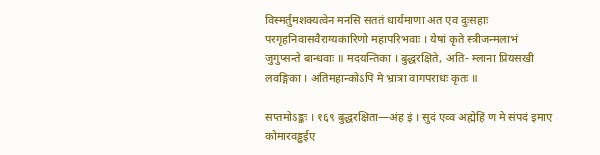विस्मर्तुमशक्यत्वेन मनसि सततं धार्यमाणा अत एव दुःसहाः परगृहनिवासवैराग्यकारिणो महापरिभवाः । येषां कृते स्त्रीजन्मलाभं जुगुप्सन्ते बान्धवाः ॥ मदयन्तिका । बुद्धरक्षिते, अति- म्लाना प्रियसखी लवङ्गिका । अतिमहान्कोऽपि मे भ्रात्रा वागपराधः कृतः ॥

सप्तमोऽङ्कः । १६९ बुद्धरक्षिता—अंह इं । सुदं एव्व अह्मेहिं ण मे संपदं इमाए कोमारवड्ढईए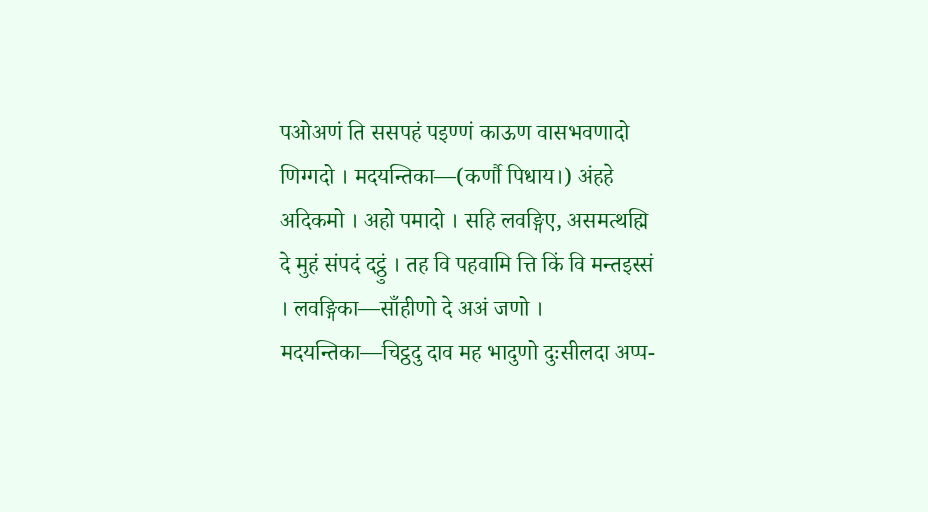पओअणं ति ससपहं पइण्णं काऊण वासभवणादो णिग्गदो । मदयन्तिका—(कर्णौ पिधाय।) अंहहे अदिकमो । अहो पमादो । सहि लवङ्गिए, असमत्थह्मि दे मुहं संपदं दट्ठुं । तह वि पहवामि त्ति किं वि मन्तइस्सं । लवङ्गिका—साँहीणो दे अअं जणो । मदयन्तिका—चिट्ठदु दाव मह भादुणो दुःसीलदा अप्प-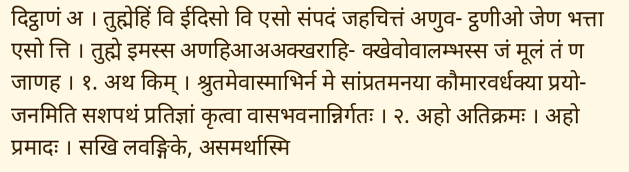दिट्ठाणं अ । तुह्मेहिं वि ईदिसो वि एसो संपदं जहचित्तं अणुव- ट्ठणीओ जेण भत्ता एसो त्ति । तुह्मे इमस्स अणहिआअअक्खराहि- क्खेवोवालम्भस्स जं मूलं तं ण जाणह । १. अथ किम् । श्रुतमेवास्माभिर्न मे सांप्रतमनया कौमारवर्धक्या प्रयो- जनमिति सशपथं प्रतिज्ञां कृत्वा वासभवनान्निर्गतः । २. अहो अतिक्रमः । अहो प्रमादः । सखि लवङ्गिके, असमर्थास्मि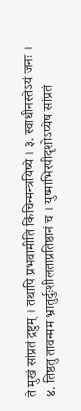ते मुखं सांप्रतं द्रष्टुम् । तथापि प्रभवामीति किंचिन्मन्त्रयिष्ये । ३. स्वाधीनस्तेऽयं जनः । ४. तिष्ठतु तावन्मम भ्रातुर्दुःशीलताप्रतिष्ठानं च । युष्माभिरपीदृशोऽप्येष सांप्रतं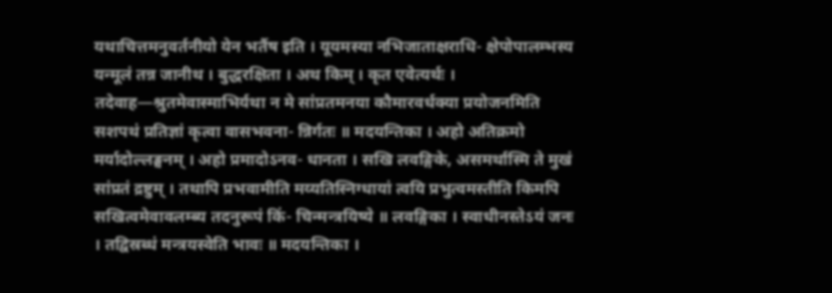यथाचित्तमनुवर्तनीयो येन भर्तैष इति । यूयमस्या नभिजाताक्षराधि- क्षेपोपालम्भस्य यन्मूलं तन्न जानीथ । बुद्धरक्षिता । अथ किम् । कृत एवेत्यर्थः । तदेवाह—श्रुतमेवास्माभिर्यथा न मे सांप्रतमनया कौमारवर्धक्या प्रयोजनमिति सशपथं प्रतिज्ञां कृत्वा वासभवना- न्निर्गतः ॥ मदयन्तिका । अहो अतिक्रमो मर्यादोल्लङ्घनम् । अहो प्रमादोऽनव- धानता । सखि लवङ्गिके, असमर्थास्मि ते मुखं सांप्रतं द्रष्टुम् । तथापि प्रभवामीति मय्यतिस्निग्धायां त्वयि प्रभुत्वमस्तीति किमपि सखित्वमेवावलम्ब्य तदनुरूपं किं- चिन्मन्त्रयिष्ये ॥ लवङ्गिका । स्वाधीनस्तेऽयं जनः । तद्विस्रब्धं मन्त्रयस्वेति भावः ॥ मदयन्तिका ।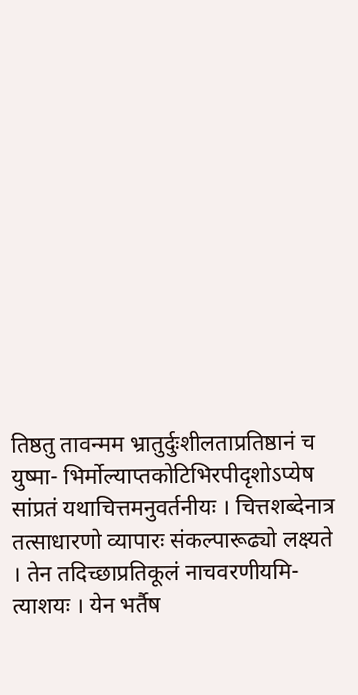तिष्ठतु तावन्मम भ्रातुर्दुःशीलताप्रतिष्ठानं च युष्मा- भिर्मोल्याप्तकोटिभिरपीदृशोऽप्येष सांप्रतं यथाचित्तमनुवर्तनीयः । चित्तशब्देनात्र तत्साधारणो व्यापारः संकल्पारूढ्यो लक्ष्यते । तेन तदिच्छाप्रतिकूलं नाचवरणीयमि- त्याशयः । येन भर्तैष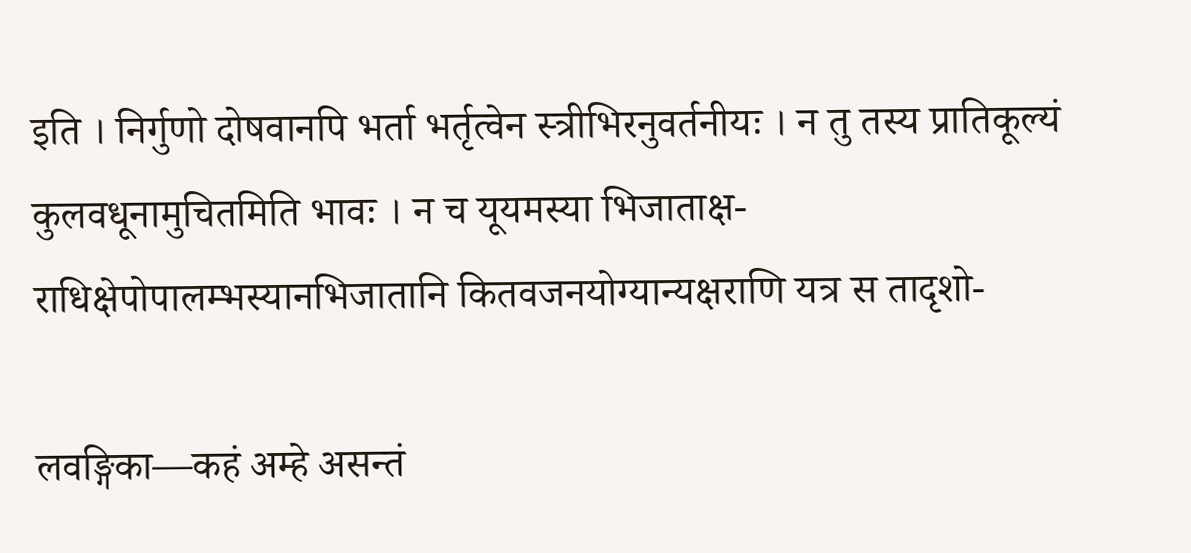इति । निर्गुणो दोषवानपि भर्ता भर्तृत्वेन स्त्रीभिरनुवर्तनीयः । न तु तस्य प्रातिकूल्यं कुलवधूनामुचितमिति भावः । न च यूयमस्या भिजाताक्ष- राधिक्षेपोपालम्भस्यानभिजातानि कितवजनयोग्यान्यक्षराणि यत्र स तादृशो-

लवङ्गिका—कहं अम्हे असन्तं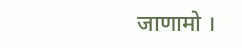जाणामो ।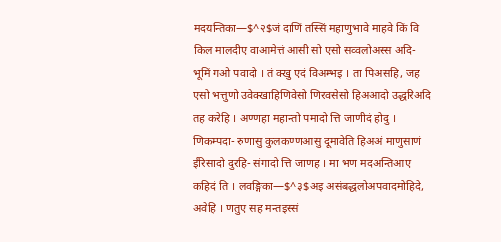मदयन्तिका—$^२$जं दाणिं तस्सिं महाणुभावे माहवे किं वि किल मालदीए वाआमेत्तं आसी सो एसो सव्वलोअस्स अदि- भूमिं गओ पवादो । तं क्खु एदं विअम्भइ । ता पिअसहि, जह एसो भत्तुणो उवेक्खाहिणिवेसो णिरवसेसो हिअआदो उद्धरिअदि तह करेहि । अण्णहा महान्तो पमादो त्ति जाणीदं होदु । णिकम्पदा- रुणासु कुलकण्णआसु दूमावेति हिअअं माणुसाणं ईरिसादो दुरहि- संगादो त्ति जाणह । मा भण मदअन्तिआए कहिदं ति । लवङ्गिका—$^३$अइ असंबद्धलोअपवादमोहिदे, अवेहि । णतुए सह मन्तइस्सं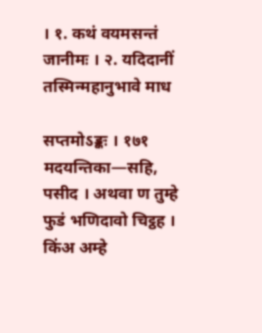। १. कथं वयमसन्तं जानीमः । २. यदिदानीं तस्मिन्महानुभावे माध

सप्तमोऽङ्कः । १७१ मदयन्तिका—सहि, पसीद । अथवा ण तुम्हे फुडं भणिदावो चिट्ठह । किंअ अम्हे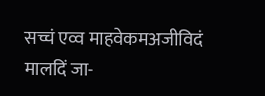सच्चं एव्व माहवेकमअजीविदं मालदिं जा-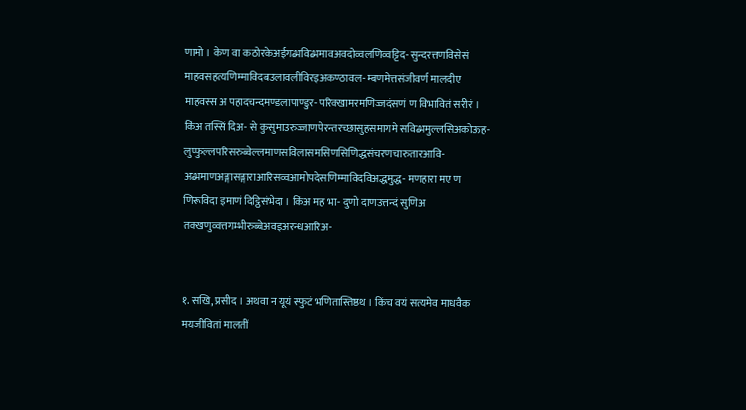णामो । केण वा कठोरकेअईगब्भविब्भमावअवदोव्वलणिव्वट्टिद- सुन्दरत्तणविसेसं माहवसहत्यणिम्माविदबउलावलीविरइअकण्ठावल- म्बणमेत्तसंजीवर्ण मालदीए माहवस्स अ पहादचन्दमण्डलापाण्डुर- परिक्खामरमणिज्जदंसणं ण विभावितं सरीरं । किंअ तस्सिं दिअ- से कुसुमाउरुज्जाणपेरन्तरच्छासुहसमागमे सविब्भमुल्लसिअकोऊह- लुप्फुल्लपरिसरुब्वेल्लमाणसविलासमसिणसिणिद्धसंचरणचारुतारआवि- अब्भमाणअङ्गासङ्गाराआरिसव्वआमोपदेसणिम्माविदविअद्धमुद्ध- मणहारा मए ण णिरूविदा इमाणं दिट्ठिसंभेदा । किंअ मह भा- दुणो दाणउत्तन्दं सुणिअ तक्खणुव्वत्तगम्भीरुब्बेअवइअरन्धआरिअ-


१. सखि, प्रसीद । अथवा न यूयं स्फुटं भणितास्तिष्ठथ । किंच वयं सत्यमेव माधवैक मयजीवितां मालतीं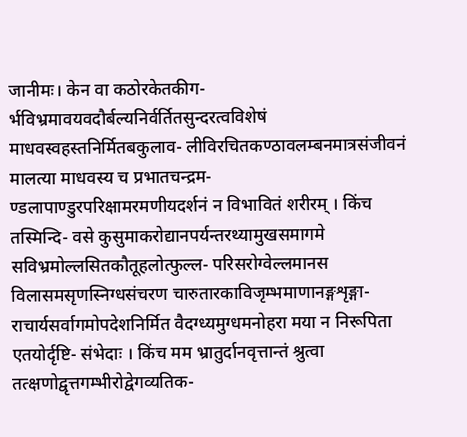जानीमः। केन वा कठोरकेतकीग- र्भविभ्रमावयवदौर्बल्यनिर्वर्तितसुन्दरत्वविशेषं माधवस्वहस्तनिर्मितबकुलाव- लीविरचितकण्ठावलम्बनमात्रसंजीवनं मालत्या माधवस्य च प्रभातचन्द्रम- ण्डलापाण्डुरपरिक्षामरमणीयदर्शनं न विभावितं शरीरम् । किंच तस्मिन्दि- वसे कुसुमाकरोद्यानपर्यन्तरथ्यामुखसमागमे सविभ्रमोल्लसितकौतूहलोत्फुल्ल- परिसरोग्वेल्लमानस विलासमसृणस्निग्धसंचरण चारुतारकाविजृम्भमाणानङ्गशृङ्गा- राचार्यसर्वागमोपदेशनिर्मित वैदग्ध्यमुग्धमनोहरा मया न निरूपिता एतयोर्दृष्टि- संभेदाः । किंच मम भ्रातुर्दानवृत्तान्तं श्रुत्वा तत्क्षणोद्वृत्तगम्भीरोद्वेगव्यतिक-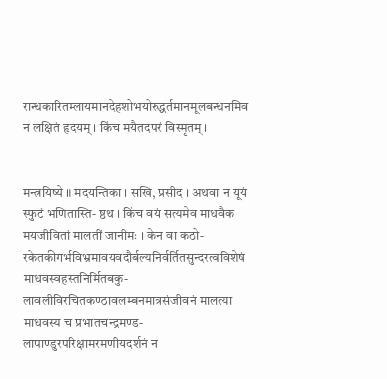रान्धकारितम्लायमानदेहशोभयोरुद्धर्तमानमूलबन्धनमिव न लक्षितं हृदयम् । किंच मयैतदपरं विस्मृतम् ।


मन्त्रयिष्ये ॥ मदयन्तिका । सखि, प्रसीद । अथवा न यूयं स्फुटं भणितास्ति- ष्ठथ । किंच वयं सत्यमेव माधवैक मयजीवितां मालतीं जानीमः । केन वा कठो- रकेतकीगर्भविभ्रमावयवदौर्बल्यनिर्वर्तितसुन्दरत्वविशेषं माधवस्वहस्तनिर्मितबकु- लावलीविरचितकण्ठावलम्बनमात्रसंजीवनं मालत्या माधवस्य च प्रभातचन्द्रमण्ड- लापाण्डुरपरिक्षामरमणीयदर्शनं न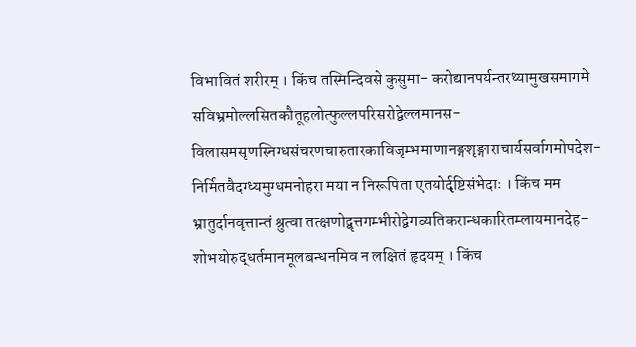विभावितं शरीरम् । किंच तस्मिन्दिवसे कुसुमा- करोद्यानपर्यन्तरथ्यामुखसमागमे सविभ्रमोल्लसितकौतूहलोत्फुल्लपरिसरोद्वेल्लमानस- विलासमसृणस्निग्धसंचरणचारुतारकाविजृम्भमाणानङ्गशृङ्गाराचार्यसर्वागमोपदेश- निर्मितवैदग्ध्यमुग्धमनोहरा मया न निरूपिता एतयोर्दृष्टिसंभेदाः । किंच मम भ्रातुर्दानवृत्तान्तं श्रुत्वा तत्क्षणोद्वृत्तगम्भीरोद्वेगव्यतिकरान्धकारितम्लायमानदेह- शोभयोरुद्धर्तमानमूलबन्धनमिव न लक्षितं हृदयम् । किंच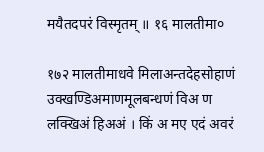मयैतदपरं विस्मृतम् ॥ १६ मालतीमा०

१७२ मालतीमाधवे मिलाअन्तदेहसोहाणं उक्खण्डिअमाणमूलबन्धणं विअ ण लक्खिअं हिअअं । किं अ मए एदं अवरं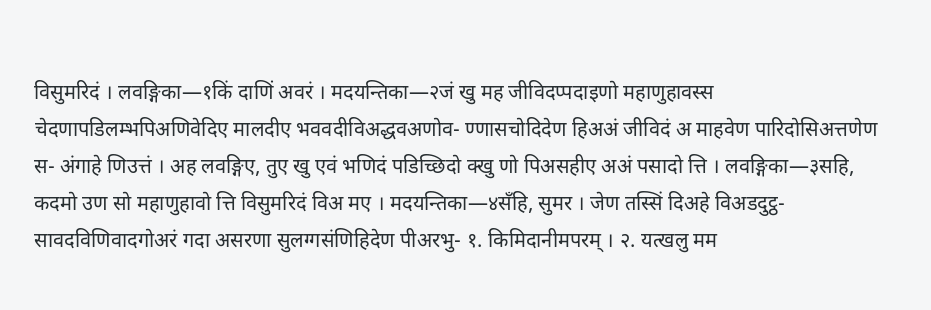विसुमरिदं । लवङ्गिका—१किं दाणिं अवरं । मदयन्तिका—२जं खु मह जीविदप्पदाइणो महाणुहावस्स चेदणापडिलम्भपिअणिवेदिए मालदीए भववदीविअद्धवअणोव- ण्णासचोदिदेण हिअअं जीविदं अ माहवेण पारिदोसिअत्तणेण स- अंगाहे णिउत्तं । अह लवङ्गिए, तुए खु एवं भणिदं पडिच्छिदो क्खु णो पिअसहीए अअं पसादो त्ति । लवङ्गिका—३सहि, कदमो उण सो महाणुहावो त्ति विसुमरिदं विअ मए । मदयन्तिका—४सँहि, सुमर । जेण तस्सिं दिअहे विअडदुट्ठ- सावदविणिवादगोअरं गदा असरणा सुलग्गसंणिहिदेण पीअरभु- १. किमिदानीमपरम् । २. यत्खलु मम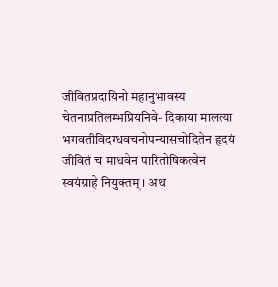जीवितप्रदायिनो महानुभावस्य चेतनाप्रतिलम्भप्रियनिवे- दिकाया मालत्या भगवतीविदग्धवचनोपन्यासचोदितेन हृदयं जीवितं च माधवेन पारितोषिकत्वेन स्वयंग्राहे नियुक्तम् । अथ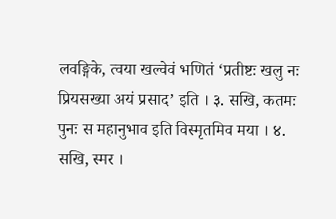लवङ्गिके, त्वया खल्वेवं भणितं ‘प्रतीष्टः खलु नः प्रियसख्या अयं प्रसाद’ इति । ३. सखि, कतमः पुनः स महानुभाव इति विस्मृतमिव मया । ४. सखि, स्मर ।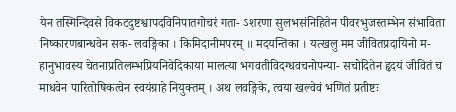येन तस्मिन्दिवसे विकटदुष्टश्वापदविनिपातगोचरं गता- ऽशरणा सुलभसंनिहितेन पीवरभुजस्तम्भेन संभाविता निष्कारणबान्धवेन सक- लवङ्गिका । किमिदानीमपरम् ॥ मदयन्तिका । यत्खलु मम जीवितप्रदायिनो म- हानुभावस्य चेतनाप्रतिलम्भप्रियनिवेदिकाया मालत्या भगवतीविदग्धवचनोपन्या- सचोदितेन हृदयं जीवितं च माधवेन पारितोषिकत्वेन स्वयंग्राहे नियुक्तम् । अथ लवङ्गिके, त्वया खल्वेवं भणितं प्रतीष्टः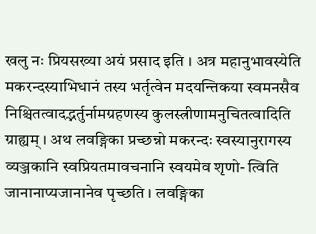खलु नः प्रियसख्या अयं प्रसाद इति । अत्र महानुभावस्येति मकरन्दस्याभिधानं तस्य भर्तृत्वेन मदयन्तिकया स्वमनसैव निश्चितत्वादद्भर्तुर्नामग्रहणस्य कुलस्त्रीणामनुचितत्वादिति ग्राह्यम् । अथ लवङ्गिका प्रच्छन्नो मकरन्दः स्वस्यानुरागस्य व्यञ्जकानि स्वप्रियतमावचनानि स्वयमेव शृणो- त्विति जानानाप्यजानानेव पृच्छति । लवङ्गिका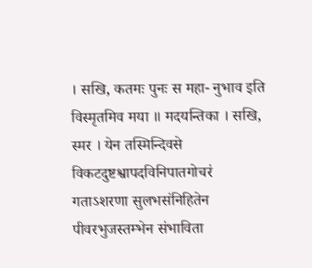। सखि, कतमः पुनः स महा- नुभाव इति विस्मृतमिव मया ॥ मदयन्तिका । सखि, स्मर । येन तस्मिन्दिवसे विकटदुष्टश्वापदविनिपातगोचरं गताऽशरणा सुलभसंनिहितेन पीवरभुजस्तम्भेन संभाविता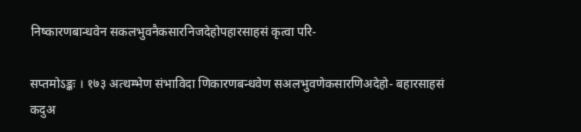निष्कारणबान्धवेन सकलभुवनैकसारनिजदेहोपहारसाहसं कृत्वा परि-

सप्तमोऽङ्कः । १७३ अत्थम्भेण संभाविदा णिकारणबन्धवेण सअलभुवणेकसारणिअदेहो- बहारसाहसं कदुअ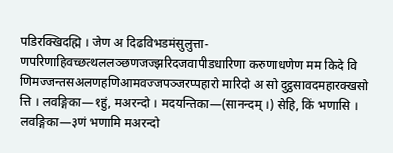पडिरक्खिदह्मि । जेण अ दिढविभडमंसुलुत्ता- णपरिणाहिवच्छत्थललञ्छणजज्झरिदजवापीडधारिणा करुणाधणेण मम किदे वि णिमज्जन्तसअलणहणिआमवज्जपञ्जरप्पहारो मारिदो अ सो दुट्ठसावदमहारक्खसो त्ति । लवङ्गिका—१हुं, मअरन्दो । मदयन्तिका—(सानन्दम् ।) सेहि, किं भणासि । लवङ्गिका—३णं भणामि मअरन्दो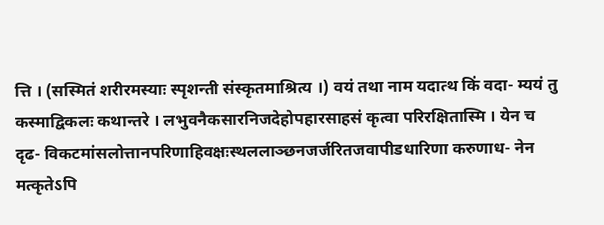त्ति । (सस्मितं शरीरमस्याः स्पृशन्ती संस्कृतमाश्रित्य ।) वयं तथा नाम यदात्थ किं वदा- म्ययं तु कस्माद्विकलः कथान्तरे । लभुवनैकसारनिजदेहोपहारसाहसं कृत्वा परिरक्षितास्मि । येन च दृढ- विकटमांसलोत्तानपरिणाहिवक्षःस्थललाञ्छनजर्जरितजवापीडधारिणा करुणाध- नेन मत्कृतेऽपि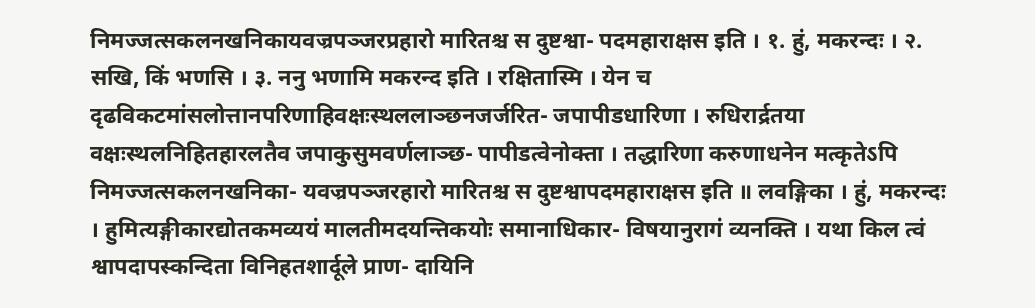निमज्जत्सकलनखनिकायवज्रपञ्जरप्रहारो मारितश्च स दुष्टश्वा- पदमहाराक्षस इति । १. हुं, मकरन्दः । २. सखि, किं भणसि । ३. ननु भणामि मकरन्द इति । रक्षितास्मि । येन च दृढविकटमांसलोत्तानपरिणाहिवक्षःस्थललाञ्छनजर्जरित- जपापीडधारिणा । रुधिरार्द्रतया वक्षःस्थलनिहितहारलतैव जपाकुसुमवर्णलाञ्छ- पापीडत्वेनोक्ता । तद्धारिणा करुणाधनेन मत्कृतेऽपि निमज्जत्सकलनखनिका- यवज्रपञ्जरहारो मारितश्च स दुष्टश्वापदमहाराक्षस इति ॥ लवङ्गिका । हुं, मकरन्दः । हुमित्यङ्गीकारद्योतकमव्ययं मालतीमदयन्तिकयोः समानाधिकार- विषयानुरागं व्यनक्ति । यथा किल त्वं श्वापदापस्कन्दिता विनिहतशार्दूले प्राण- दायिनि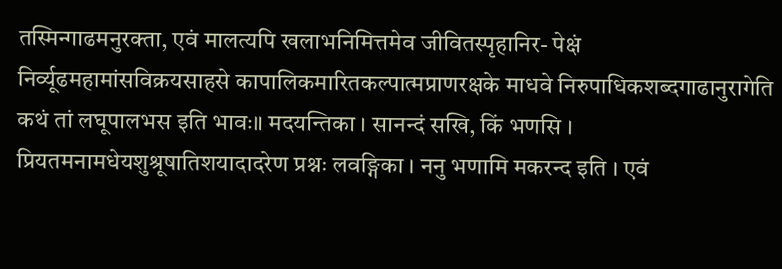तस्मिन्गाढमनुरक्ता, एवं मालत्यपि खलाभनिमित्तमेव जीवितस्पृहानिर- पेक्षं निर्व्यूढमहामांसविक्रयसाहसे कापालिकमारितकल्पात्मप्राणरक्षके माधवे निरुपाधिकशब्दगाढानुरागेति कथं तां लघूपालभस इति भावः॥ मदयन्तिका । सानन्दं सखि, किं भणसि । प्रियतमनामधेयशुश्रूषातिशयादादरेण प्रश्नः लवङ्गिका । ननु भणामि मकरन्द इति । एवं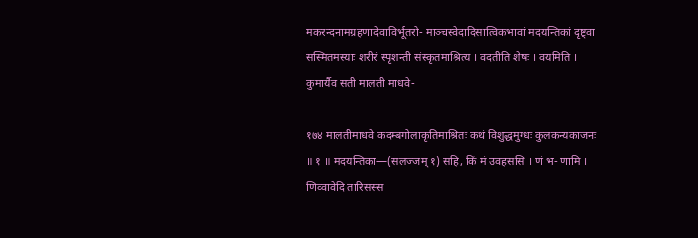मकरन्दनामग्रहणादेवाविर्भूतरो- माञ्चस्वेदादिसात्विकभावां मदयन्तिकां दृष्ट्वा सस्मितमस्याः शरीरं स्पृशन्ती संस्कृतमाश्रित्य । वदतीति शेषः । वयमिति । कुमार्यैव सती मालती माधवे-

१७४ मालतीमाधवे कदम्बगोलाकृतिमाश्रितः कथं विशुद्धमुग्धः कुलकन्यकाजनः ॥ १ ॥ मदयन्तिका—(सलज्जम् १) सहि, किं मं उवहससि । णं भ- णामि । णिव्वावेदि तारिसस्स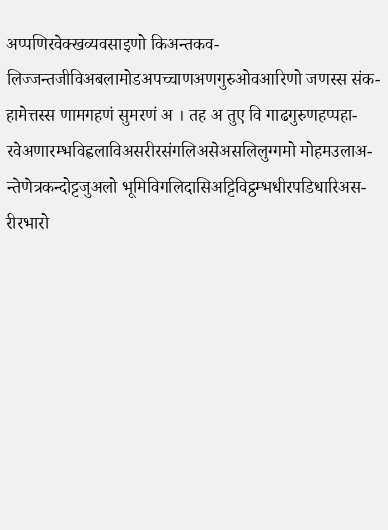अप्पणिरवेक्खव्यवसाइणो किअन्तकव- लिज्जन्तजीविअबलामोडअपच्चाणअणगुरुओवआरिणो जणस्स संक- हामेत्तस्स णामगहणं सुमरणं अ । तह अ तुए वि गाढगुरुणहप्पहा- रवेअणारम्भविह्वलाविअसरीरसंगलिअसेअसलिलुग्गमो मोहमउलाअ- न्तेणेत्रकन्दोट्टजुअलो भूमिविगलिदासिअट्टिविट्ठम्भधीरपडिधारिअस- रीरभारो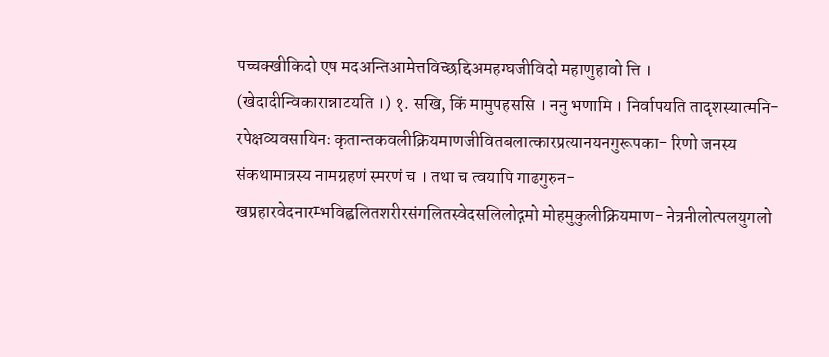पच्चक्खीकिदो एष मदअन्तिआमेत्तविच्छद्दिअमहग्घजीविदो महाणुहावो त्ति । (खेदादीन्विकारान्नाटयति ।) १. सखि, किं मामुपहससि । ननु भणामि । निर्वापयति तादृशस्यात्मनि- रपेक्षव्यवसायिनः कृतान्तकवलीक्रियमाणजीवितबलात्कारप्रत्यानयनगुरूपका- रिणो जनस्य संकथामात्रस्य नामग्रहणं स्मरणं च । तथा च त्वयापि गाढगुरुन- खप्रहारवेदनारम्भविह्वलितशरीरसंगलितस्वेदसलिलोद्गमो मोहमुकुलीक्रियमाण- नेत्रनीलोत्पलयुगलो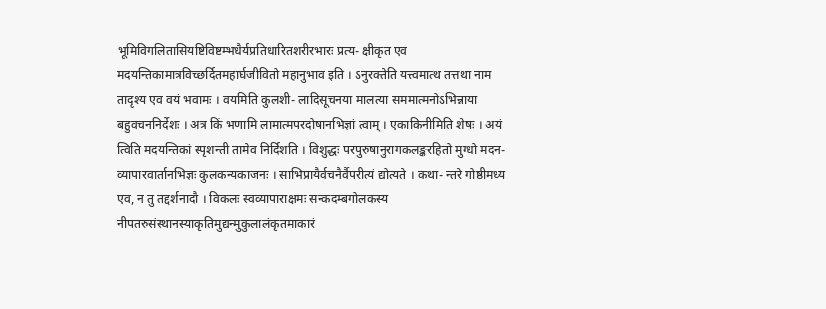भूमिविगलितासियष्टिविष्टम्भधैर्यप्रतिधारितशरीरभारः प्रत्य- क्षीकृत एव मदयन्तिकामात्रविच्छर्दितमहार्घजीवितो महानुभाव इति । ऽनुरक्तेति यत्त्वमात्थ तत्तथा नाम तादृश्य एव वयं भवामः । वयमिति कुलशी- लादिसूचनया मालत्या सममात्मनोऽभिन्नाया बहुवचननिर्देशः । अत्र किं भणामि लामात्मपरदोषानभिज्ञां त्वाम् । एकाकिनीमिति शेषः । अयं त्विति मदयन्तिकां स्पृशन्ती तामेव निर्दिशति । विशुद्धः परपुरुषानुरागकलङ्करहितो मुग्धो मदन- व्यापारवार्तानभिज्ञः कुलकन्यकाजनः । साभिप्रायैर्वचनैर्वैपरीत्यं द्योत्यते । कथा- न्तरे गोष्ठीमध्य एव, न तु तद्दर्शनादौ । विकलः स्वव्यापाराक्षमः सन्कदम्बगोलकस्य नीपतरुसंस्थानस्याकृतिमुद्यन्मुकुलालंकृतमाकारं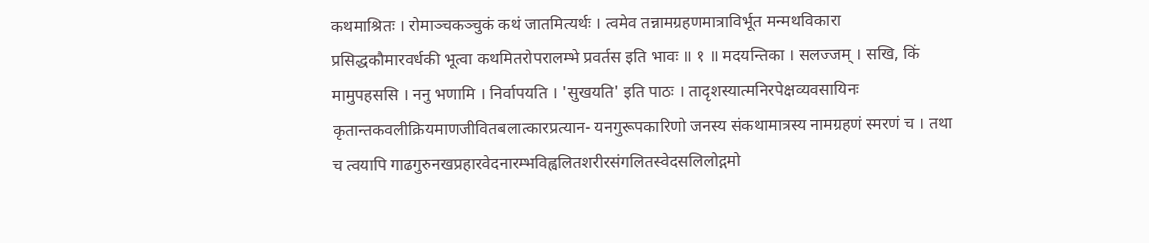कथमाश्रितः । रोमाञ्चकञ्चुकं कथं जातमित्यर्थः । त्वमेव तन्नामग्रहणमात्राविर्भूत मन्मथविकारा प्रसिद्धकौमारवर्धकी भूत्वा कथमितरोपरालम्भे प्रवर्तस इति भावः ॥ १ ॥ मदयन्तिका । सलज्जम् । सखि, किं मामुपहससि । ननु भणामि । निर्वापयति । 'सुखयति' इति पाठः । तादृशस्यात्मनिरपेक्षव्यवसायिनः कृतान्तकवलीक्रियमाणजीवितबलात्कारप्रत्यान- यनगुरूपकारिणो जनस्य संकथामात्रस्य नामग्रहणं स्मरणं च । तथा च त्वयापि गाढगुरुनखप्रहारवेदनारम्भविह्वलितशरीरसंगलितस्वेदसलिलोद्गमो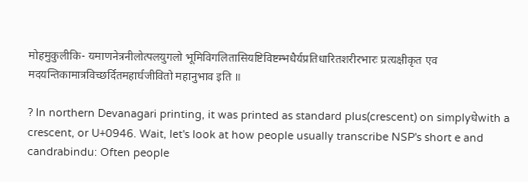मोहमुकुलीकि- यमाणनेत्रनीलोत्पलयुगलो भूमिविगलितासियष्टिविष्टम्भधैर्यप्रतिधारितशरीरभारः प्रत्यक्षीकृत एव मदयन्तिकामात्रविच्छर्दितमहार्घजीवितो महानुभाव इति ॥

? In northern Devanagari printing, it was printed as standard plus(crescent) on simplyधेwith a crescent, or U+0946. Wait, let's look at how people usually transcribe NSP's short e and candrabindu: Often people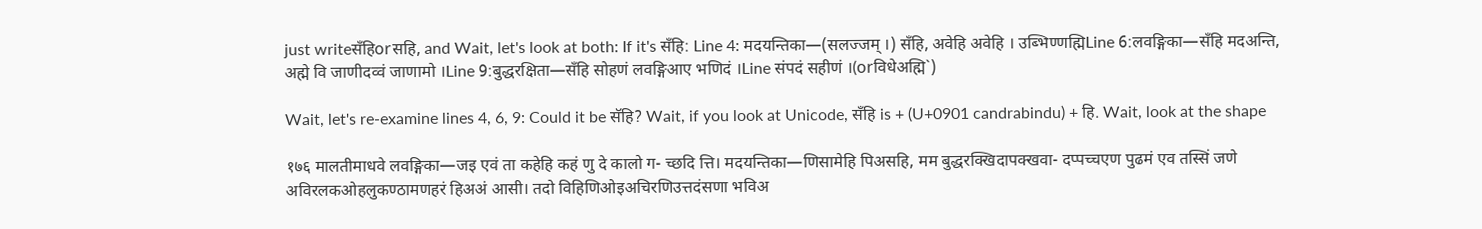just writeसँहिorसहि, and Wait, let's look at both: If it's सँहि: Line 4: मदयन्तिका—(सलज्जम् ।) सँहि, अवेहि अवेहि । उब्भिण्णह्मिLine 6:लवङ्गिका—सँहि मदअन्ति, अह्मे वि जाणीदव्वं जाणामो ।Line 9:बुद्धरक्षिता—सँहि सोहणं लवङ्गिआए भणिदं ।Line संपदं सहीणं ।(orविधेअह्मि`)

Wait, let's re-examine lines 4, 6, 9: Could it be सॅहि? Wait, if you look at Unicode, सँहि is + (U+0901 candrabindu) + हि. Wait, look at the shape

१७६ मालतीमाधवे लवङ्गिका—जइ एवं ता कहेहि कहं णु दे कालो ग- च्छदि त्ति। मदयन्तिका—णिसामेहि पिअसहि, मम बुद्धरक्खिदापक्खवा- दप्पच्चएण पुढमं एव तस्सिं जणे अविरलकओहलुकण्ठामणहरं हिअअं आसी। तदो विहिणिओइअचिरणिउत्तदंसणा भविअ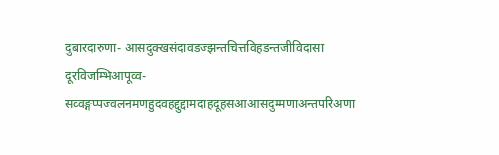दुबारदारुणा- आसदुक्खसंदावडज्झन्तचित्तविहडन्तजीविदासा दूरविजम्भिआपूव्व- सव्वङ्गप्पज्वलनमणहुदवहद्दुद्दामदाहदूहसआआसदुम्मणाअन्तपरिअणा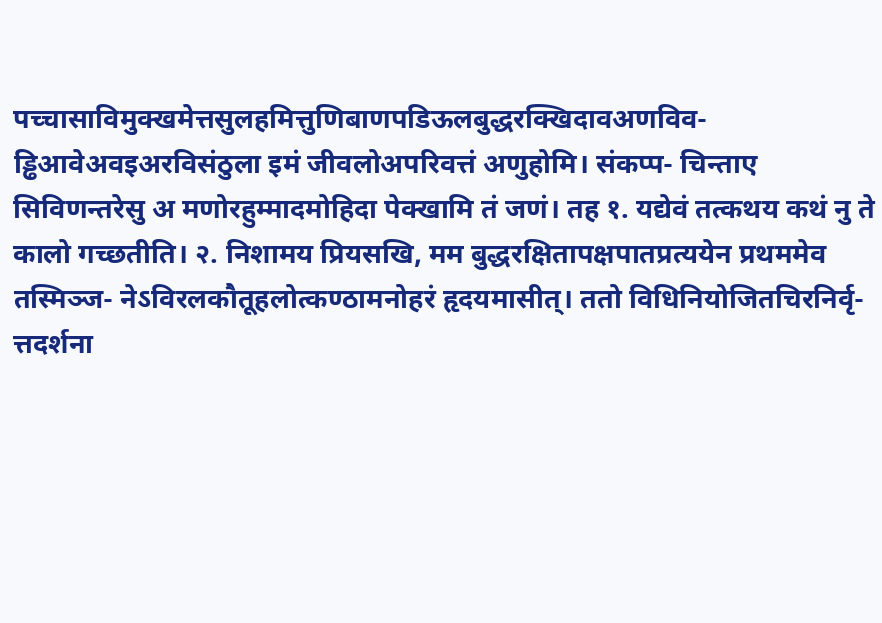पच्चासाविमुक्खमेत्तसुलहमित्तुणिबाणपडिऊलबुद्धरक्खिदावअणविव- ड्ढिआवेअवइअरविसंठुला इमं जीवलोअपरिवत्तं अणुहोमि। संकप्प- चिन्ताए सिविणन्तरेसु अ मणोरहुम्मादमोहिदा पेक्खामि तं जणं। तह १. यद्येवं तत्कथय कथं नु ते कालो गच्छतीति। २. निशामय प्रियसखि, मम बुद्धरक्षितापक्षपातप्रत्ययेन प्रथममेव तस्मिञ्ज- नेऽविरलकौतूहलोत्कण्ठामनोहरं हृदयमासीत्। ततो विधिनियोजितचिरनिर्वृ- त्तदर्शना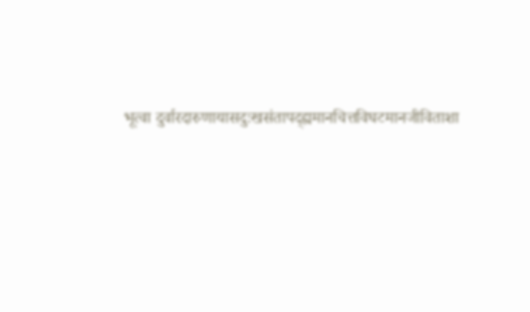भूत्वा दुर्वारदारुणायासदुःखसंतापद्ह्यमानचित्तविघटमानजीविताशा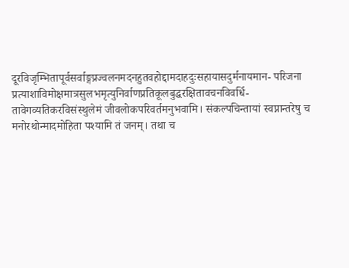दूरविजृम्भितापूर्वसर्वाङ्गप्रज्वलनमदनहुतवहोद्दामदाहदुःसहायासदुर्मनायमान- परिजना प्रत्याशाविमोक्षमात्रसुलभमृत्युनिर्वाणप्रतिकूलबुद्धरक्षितावचनविवर्धि- तावेगव्यतिकरविसंस्थुलेमं जीवलोकपरिवर्तमनुभवामि। संकल्पचिन्तायां स्वप्नान्तरेषु च मनोरथोन्मादमोहिता पश्यामि तं जनम्। तथा च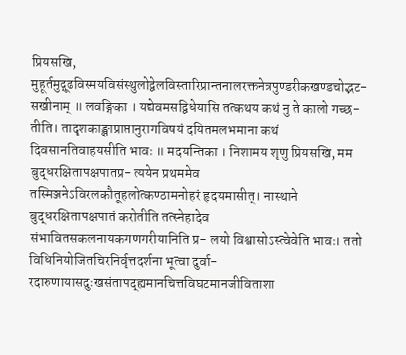प्रियसखि, मुहूर्तमुद्गूढविस्मयविसंस्थुलोद्वेलविस्तारिप्रान्तनालरक्तनेत्रपुण्डरीकखण्डचोद्भट- सखीनाम् ॥ लवङ्गिका । यद्येवमसद्विधेयासि तत्कथय कथं नु ते कालो गच्छ- तीति। तादृशकाङ्क्षाप्राप्तानुरागविषयं दयितमलभमाना कथं दिवसानतिवाहयसीति भावः ॥ मदयन्तिका । निशामय शृणु प्रियसखि, मम बुद्धरक्षितापक्षपातप्र- त्ययेन प्रथममेव तस्मिञ्जनेऽविरलकौतूहलोत्कण्ठामनोहरं हृदयमासीत्। नास्थाने बुद्धरक्षितापक्षपातं करोतीति तत्स्नेहादेव संभावितसकलनायकगणगरीयानिति प्र- लयो विश्वासोऽस्त्वेवेति भावः। ततो विधिनियोजितचिरनिर्वृत्तदर्शना भूत्वा दुर्वा- रदारुणायासदुःखसंतापद्ह्यमानचित्तविघटमानजीविताशा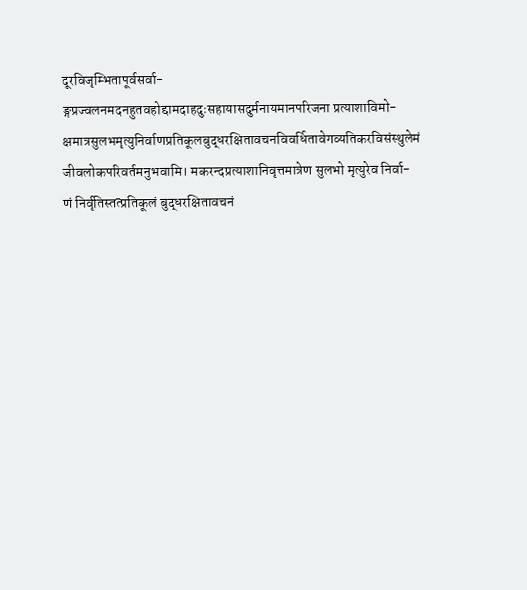दूरविजृम्भितापूर्वसर्वा- ङ्गप्रज्वलनमदनहुतवहोद्दामदाहदुःसहायासदुर्मनायमानपरिजना प्रत्याशाविमो- क्षमात्रसुलभमृत्युनिर्वाणप्रतिकूलबुद्धरक्षितावचनविवर्धितावेगव्यतिकरविसंस्थुलेमं जीवलोकपरिवर्तमनुभवामि। मकरन्दप्रत्याशानिवृत्तमात्रेण सुलभो मृत्युरेव निर्वा- णं निर्वृतिस्तत्प्रतिकूलं बुद्धरक्षितावचनं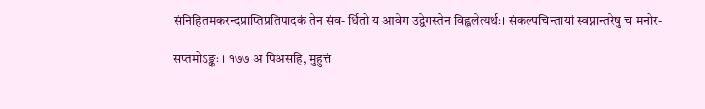संनिहितमकरन्दप्राप्तिप्रतिपादकं तेन संव- र्धितो य आवेग उद्वेगस्तेन विह्वलेत्यर्थः। संकल्पचिन्तायां स्वप्नान्तरेषु च मनोर-

सप्तमोऽङ्कः । १७७ अ पिअसहि, मुहुत्तं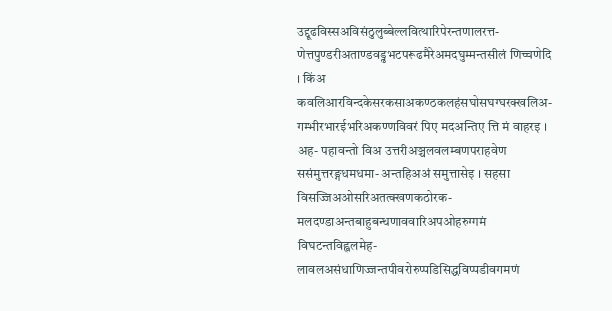उद्दूढविस्सअविसंठुलुब्बेल्लवित्थारिपेरन्तणालरत्त- णेत्तपुण्डरीअताण्डवड्ढभटपरूढमैरेअमदघुम्मन्तसीलं णिच्चणेदि । किंअ कवलिआरविन्दकेसरकसाअकण्ठकलहंसघोसघग्घरक्खलिअ- गम्भीरभारईभरिअकण्णविवरं पिए मदअन्तिए त्ति मं वाहरइ । अह- पहावन्तो विअ उत्तरीअञ्चलवलम्बणपराहवेण ससंमुत्तरङ्गधमधमा- अन्तहिअअं समुत्तासेइ । सहसा विसज्जिअओसरिअतत्क्खणकठोरक- मलदण्डाअन्तबाहुबन्धणाववारिअपओहरुग्गमं विघटन्तविह्वलमेह- लावलअसंधाणिज्जन्तपीवरोरुप्पडिसिद्धविप्पडीवगमणं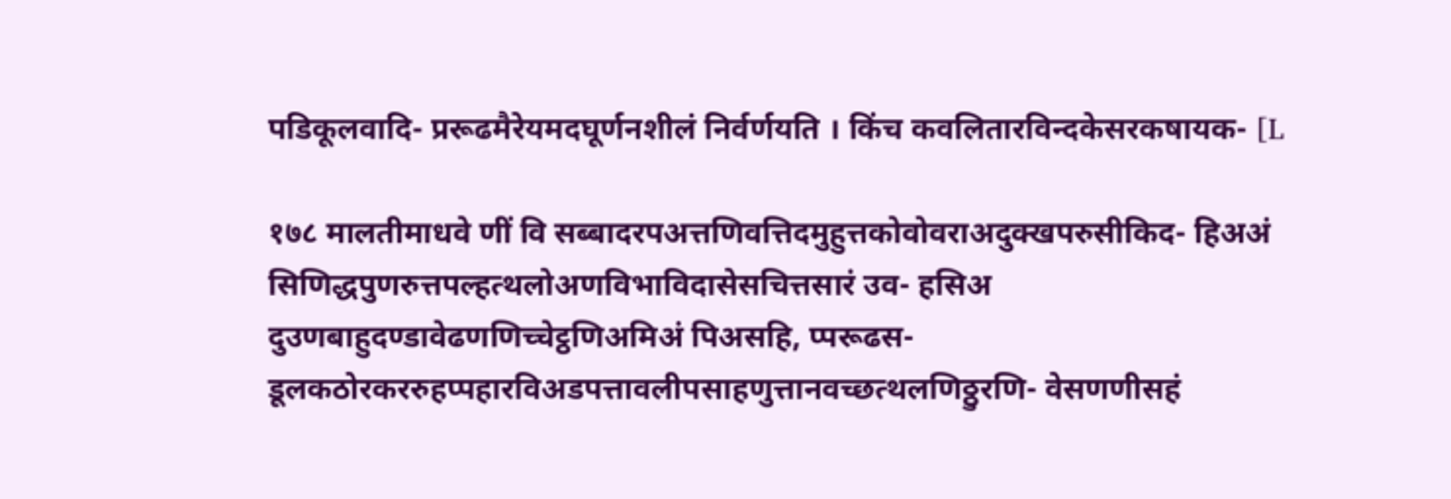पडिकूलवादि- प्ररूढमैरेयमदघूर्णनशीलं निर्वर्णयति । किंच कवलितारविन्दकेसरकषायक- [L

१७८ मालतीमाधवे णीं वि सब्बादरपअत्तणिवत्तिदमुहुत्तकोवोवराअदुक्खपरुसीकिद- हिअअं सिणिद्धपुणरुत्तपल्हत्थलोअणविभाविदासेसचित्तसारं उव- हसिअ दुउणबाहुदण्डावेढणणिच्चेट्ठणिअमिअं पिअसहि, प्परूढस- डूलकठोरकररुहप्पहारविअडपत्तावलीपसाहणुत्तानवच्छत्थलणिठ्ठुरणि- वेसणणीसहं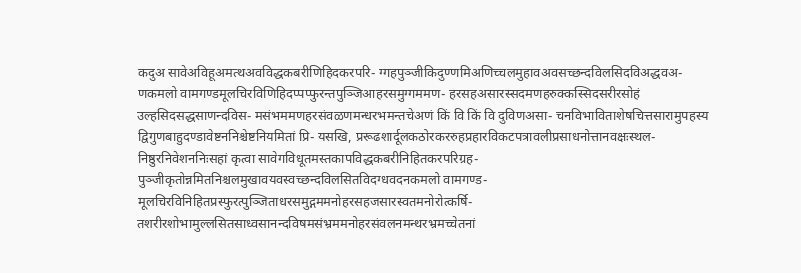कदुअ सावेअविहूअमत्थअवविद्धकबरीणिहिदकरपरि- ग्गहपुञ्जीकिदुण्णमिअणिच्चलमुहावअवसच्छन्दविलसिदविअद्धवअ- णकमलो वामगण्डमूलचिरविणिहिदप्पप्फुरन्तपुञ्जिआहरसमुग्गममण- हरसहअसारस्सदमणहरुक्कस्सिदसरीरसोहं उल्हसिदसद्धसाणन्दविस- मसंभममणहरसंवळणमन्धरभमन्तचेअणं किं वि किं वि दुविणअसा- चनविभाविताशेषचित्तसारामुपहस्य द्विगुणबाहुदण्डावेष्टननिश्चेष्टनियमितां प्रि- यसखि, प्ररूढशार्दूलकठोरकररुहप्रहारविकटपत्रावलीप्रसाधनोत्तानवक्षःस्थल- निष्ठुरनिवेशननिःसहां कृत्वा सावेगविधूतमस्तकापविद्धकबरीनिहितकरपरिग्रह- पुञ्जीकृतोन्नमितनिश्चलमुखावयवस्वच्छन्दविलसितविदग्धवदनकमलो वामगण्ड- मूलचिरविनिहितप्रस्फुरत्पुञ्जिताधरसमुद्गममनोहरसहजसारस्वतमनोरोत्कर्षि- तशरीरशोभामुल्लसितसाध्वसानन्दविषमसंभ्रममनोहरसंवलनमन्थरभ्रमच्चेतनां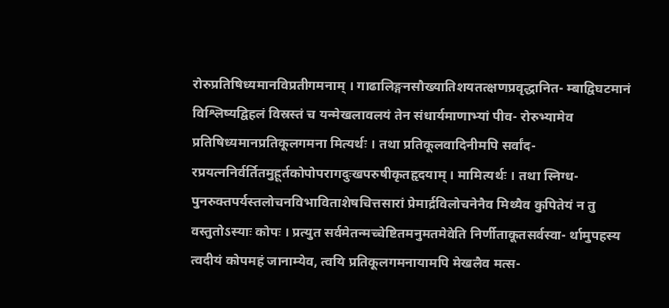रोरुप्रतिषिध्यमानविप्रतीगमनाम् । गाढालिङ्गनसौख्यातिशयतत्क्षणप्रवृद्धानित- म्बाद्विघटमानं विश्लिष्यद्विहलं विस्रस्तं च यन्मेखलावलयं तेन संधार्यमाणाभ्यां पीव- रोरुभ्यामेव प्रतिषिध्यमानप्रतिकूलगमना मित्यर्थः । तथा प्रतिकूलवादिनीमपि सर्वांद- रप्रयत्ननिर्वर्तितमुहूर्तकोपोपरागदुःखपरुषीकृतहृदयाम् । मामित्यर्थः । तथा स्निग्ध- पुनरुक्तपर्यस्तलोचनविभाविताशेषचित्तसारां प्रेमार्द्रविलोचनेनैव मिथ्यैव कुपितेयं न तु वस्तुतोऽस्याः कोपः । प्रत्युत सर्वमेतन्मच्चेष्टितमनुमतमेवेति निर्णीताकूतसर्वस्वा- र्थामुपहस्य त्वदीयं कोपमहं जानाम्येव, त्वयि प्रतिकूलगमनायामपि मेखलैव मत्स-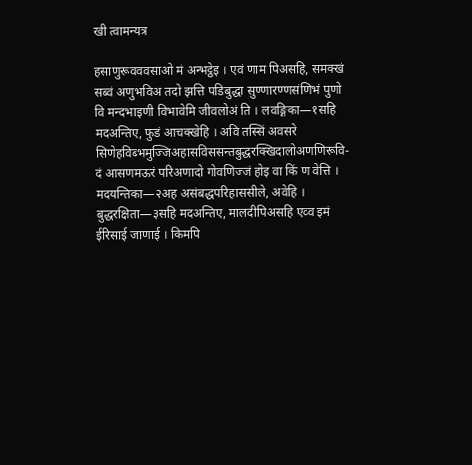खी त्वामन्यत्र

हसाणुरूवववसाओ मं अन्भट्ठेइ । एवं णाम पिअसहि, समक्खं सब्वं अणुभविअ तदो झत्ति पडिबुद्धा सुण्णारण्णसंणिभं पुणो वि मन्दभाइणी विभावेमि जीवलोअं ति । लवङ्गिका—१सहि मदअन्तिए, फुडं आचक्खेहि । अवि तस्सिं अवसरे सिणेहविब्भमुज्जिअहासविससन्तबुद्धरक्खिदालोअणणिरूवि- दं आसणमऊरं परिअणादो गोवणिज्जं होइ वा किं ण वेत्ति । मदयन्तिका—२अह असंबद्धपरिहाससीले, अवेहि । बुद्धरक्षिता—३सहि मदअन्तिए, मालदीपिअसहि एव्व इमं ईरिसाई जाणाई । किमपि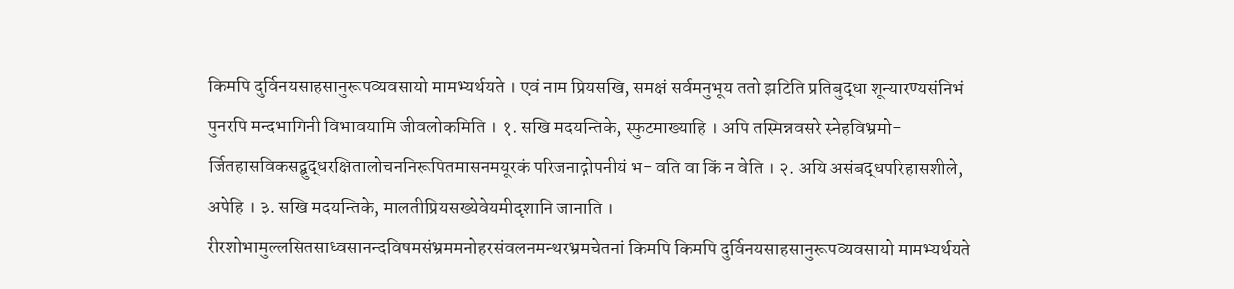किमपि दुर्विनयसाहसानुरूपव्यवसायो मामभ्यर्थयते । एवं नाम प्रियसखि, समक्षं सर्वमनुभूय ततो झटिति प्रतिबुद्धा शून्यारण्यसंनिभं पुनरपि मन्दभागिनी विभावयामि जीवलोकमिति । १. सखि मदयन्तिके, स्फुटमाख्याहि । अपि तस्मिन्नवसरे स्नेहविभ्रमो- र्जितहासविकसद्बुद्धरक्षितालोचननिरूपितमासनमयूरकं परिजनाद्गोपनीयं भ- वति वा किं न वेति । २. अयि असंबद्धपरिहासशीले, अपेहि । ३. सखि मदयन्तिके, मालतीप्रियसख्येवेयमीदृशानि जानाति । रीरशोभामुल्लसितसाध्वसानन्दविषमसंभ्रममनोहरसंवलनमन्थरभ्रमचेतनां किमपि किमपि दुर्विनयसाहसानुरूपव्यवसायो मामभ्यर्थयते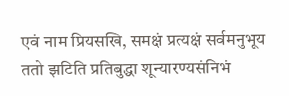एवं नाम प्रियसखि, समक्षं प्रत्यक्षं सर्वमनुभूय ततो झटिति प्रतिबुद्धा शून्यारण्यसंनिभं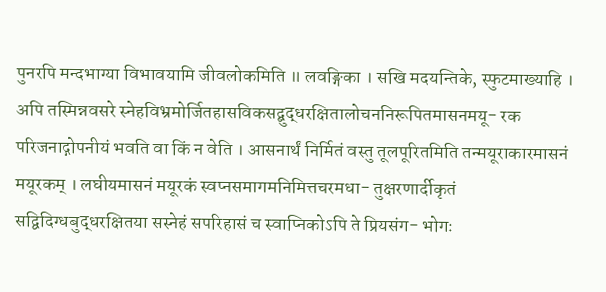पुनरपि मन्दभाग्या विभावयामि जीवलोकमिति ॥ लवङ्गिका । सखि मदयन्तिके, स्फुटमाख्याहि । अपि तस्मिन्नवसरे स्नेहविभ्रमोर्जितहासविकसद्बुद्धरक्षितालोचननिरूपितमासनमयू- रक परिजनाद्गोपनीयं भवति वा किं न वेति । आसनार्थं निर्मितं वस्तु तूलपूरितमिति तन्मयूराकारमासनं मयूरकम् । लघीयमासनं मयूरकं स्वप्नसमागमनिमित्तचरमधा- तुक्षरणार्दीकृतं सद्विदिग्धबुद्धरक्षितया सस्नेहं सपरिहासं च स्वाप्निकोऽपि ते प्रियसंग- भोगः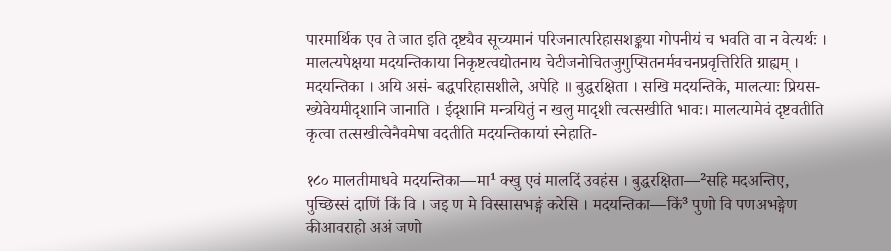पारमार्थिक एव ते जात इति दृष्ट्यैव सूच्यमानं परिजनात्परिहासशङ्कया गोपनीयं च भवति वा न वेत्यर्थः । मालत्यपेक्षया मदयन्तिकाया निकृष्टत्वद्योतनाय चेटीजनोचितजुगुप्सितनर्मवचनप्रवृत्तिरिति ग्राह्यम् । मदयन्तिका । अयि असं- बद्धपरिहासशीले, अपेहि ॥ बुद्धरक्षिता । सखि मदयन्तिके, मालत्याः प्रियस- ख्येवेयमीदृशानि जानाति । ईदृशानि मन्त्रयितुं न खलु मादृशी त्वत्सखीति भावः। मालत्यामेवं दृष्टवतीति कृत्वा तत्सखीत्वेनैवमेषा वदतीति मदयन्तिकायां स्नेहाति-

१८० मालतीमाधवे मदयन्तिका—मा¹ क्खु एवं मालदिं उवहंस । बुद्धरक्षिता—²सहि मदअन्तिए, पुच्छिस्सं दाणिं किं वि । जइ ण मे विस्सासभङ्गं करेसि । मदयन्तिका—किं³ पुणो वि पणअभङ्गेण कीआवराहो अअं जणो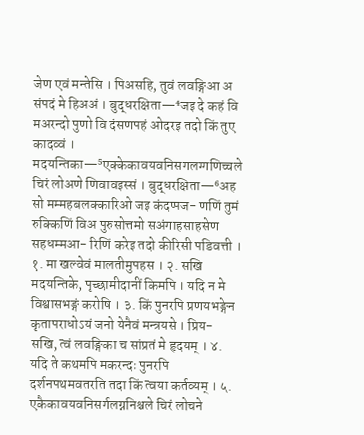जेण एवं मन्तेसि । पिअसहि, तुवं लवङ्गिआ अ संपदं मे हिअअं । बुद्धरक्षिता—⁴जइ दे कहं वि मअरन्दो पुणो वि दंसणपहं ओदरइ तदो किं तुए कादव्वं । मदयन्तिका—⁵एक्केकावयवनिसगलग्गणिच्चले चिरं लोअणे णिवावइस्सं । बुद्धरक्षिता—⁶अह सो मम्महबलक्कारिओ जइ कंदप्पज- णणिं तुमं रुक्किणिं विअ पुरुसोत्तमो सअंगाहसाहसेण सहधम्मआ- रिणिं करेइ तदो कीरिसी पडिवत्ती । १. मा खल्वेवं मालतीमुपहस । २. सखि मदयन्तिके, पृच्छामीदानीं किमपि । यदि न मे विश्वासभङ्गं करोषि । ३. किं पुनरपि प्रणयभङ्गेन कृतापराधोऽयं जनो येनैवं मन्त्रयसे । प्रिय- सखि, त्वं लवङ्गिका च सांप्रतं मे हृदयम् । ४. यदि ते कथमपि मकरन्दः पुनरपि दर्शनपथमवतरति तदा किं त्वया कर्तव्यम् । ५. एकैकावयवनिसर्गलग्ननिश्चले चिरं लोचने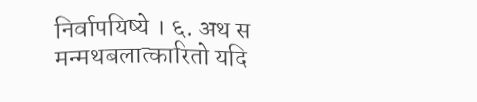निर्वापयिष्ये । ६. अथ स मन्मथबलात्कारितो यदि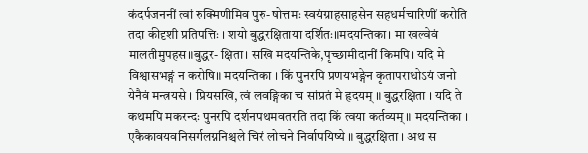कंदर्पजननीं त्वां रुक्मिणीमिव पुरु- षोत्तमः स्वयंग्राहसाहसेन सहधर्मचारिणीं करोति तदा कीदृशी प्रतिपत्तिः । शयो बुद्धरक्षिताया दर्शितः॥मदयन्तिका। मा खल्वेवं मालतीमुपहस॥बुद्धर- क्षिता। सखि मदयन्तिके,पृच्छामीदानीं किमपि। यदि मे विश्वासभङ्गं न करोषि॥ मदयन्तिका । किं पुनरपि प्रणयभङ्गेन कृतापराधोऽयं जनो येनैवं मन्त्रयसे । प्रियसखि, त्वं लवङ्गिका च सांप्रतं मे हृदयम् ॥ बुद्धरक्षिता । यदि ते कथमपि मकरन्दः पुनरपि दर्शनपथमवतरति तदा किं त्वया कर्तव्यम् ॥ मदयन्तिका । एकैकावयवनिसर्गलग्ननिश्चले चिरं लोचने निर्वापयिष्ये ॥ बुद्धरक्षिता । अथ स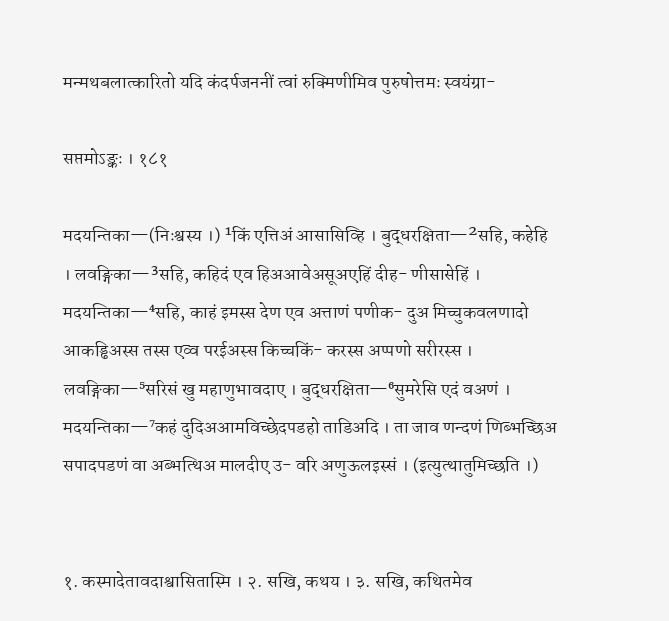मन्मथबलात्कारितो यदि कंदर्पजननीं त्वां रुक्मिणीमिव पुरुषोत्तमः स्वयंग्रा-

सप्तमोऽङ्कः । १८१

मदयन्तिका—(निःश्वस्य ।) ¹किं एत्तिअं आसासिव्हि । बुद्धरक्षिता—²सहि, कहेहि । लवङ्गिका—³सहि, कहिदं एव हिअआवेअसूअएहिं दीह- णीसासेहिं । मदयन्तिका—⁴सहि, काहं इमस्स देण एव अत्ताणं पणीक- दुअ मिच्चुकवलणादो आकड्ढिअस्स तस्स एव्व परईअस्स किच्चकिं- करस्स अप्पणो सरीरस्स । लवङ्गिका—⁵सरिसं खु महाणुभावदाए । बुद्धरक्षिता—⁶सुमरेसि एदं वअणं । मदयन्तिका—⁷कहं दुदिअआमविच्छेदपडहो ताडिअदि । ता जाव णन्दणं णिब्भच्छिअ सपादपडणं वा अब्भत्थिअ मालदीए उ- वरि अणुऊलइस्सं । (इत्युत्थातुमिच्छति ।)


१. कस्मादेतावदाश्वासितास्मि । २. सखि, कथय । ३. सखि, कथितमेव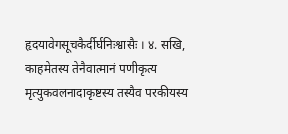हृदयावेगसूचकैर्दीर्घनिःश्वासैः । ४. सखि, काहमेतस्य तेनैवात्मानं पणीकृत्य मृत्युकवलनादाकृष्टस्य तस्यैव परकीयस्य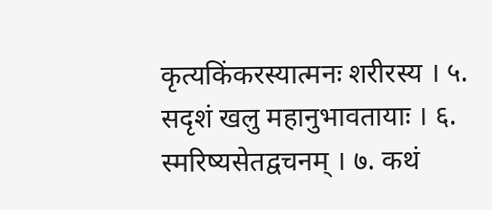कृत्यकिंकरस्यात्मनः शरीरस्य । ५. सदृशं खलु महानुभावतायाः । ६. स्मरिष्यसेतद्वचनम् । ७. कथं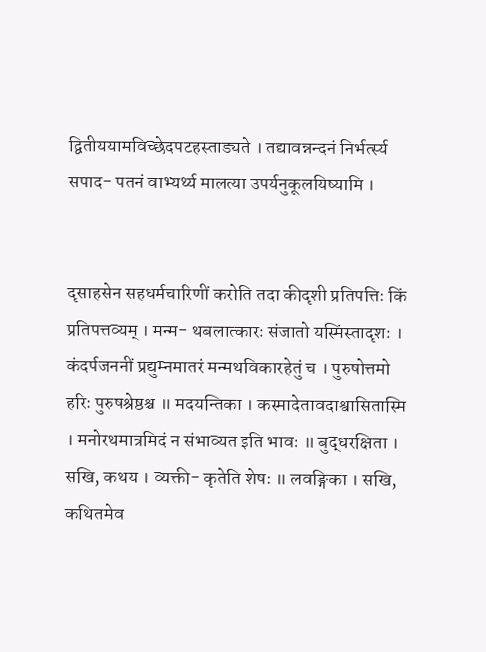द्वितीययामविच्छेदपटहस्ताड्यते । तद्यावन्नन्दनं निर्भर्त्स्य सपाद- पतनं वाभ्यर्थ्य मालत्या उपर्यनुकूलयिष्यामि ।


दृसाहसेन सहधर्मचारिणीं करोति तदा कीदृशी प्रतिपत्तिः किं प्रतिपत्तव्यम् । मन्म- थबलात्कारः संजातो यस्मिंस्तादृशः । कंदर्पजननीं प्रद्युम्नमातरं मन्मथविकारहेतुं च । पुरुषोत्तमो हरिः पुरुषश्रेष्ठश्च ॥ मदयन्तिका । कस्मादेतावदाश्वासितास्मि । मनोरथमात्रमिदं न संभाव्यत इति भावः ॥ बुद्धरक्षिता । सखि, कथय । व्यक्ती- कृतेति शेषः ॥ लवङ्गिका । सखि, कथितमेव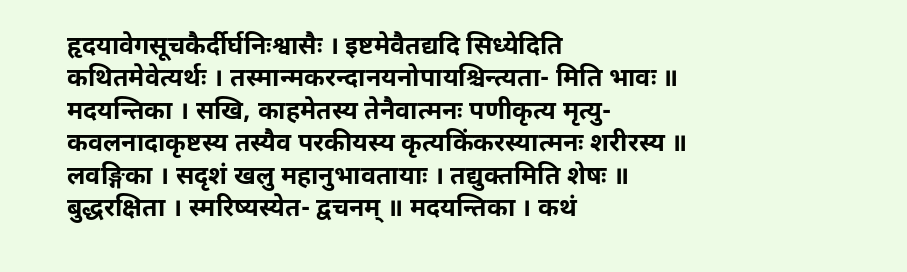हृदयावेगसूचकैर्दीर्घनिःश्वासैः । इष्टमेवैतद्यदि सिध्येदिति कथितमेवेत्यर्थः । तस्मान्मकरन्दानयनोपायश्चिन्त्यता- मिति भावः ॥ मदयन्तिका । सखि, काहमेतस्य तेनैवात्मनः पणीकृत्य मृत्यु- कवलनादाकृष्टस्य तस्यैव परकीयस्य कृत्यकिंकरस्यात्मनः शरीरस्य ॥ लवङ्गिका । सदृशं खलु महानुभावतायाः । तद्युक्तमिति शेषः ॥ बुद्धरक्षिता । स्मरिष्यस्येत- द्वचनम् ॥ मदयन्तिका । कथं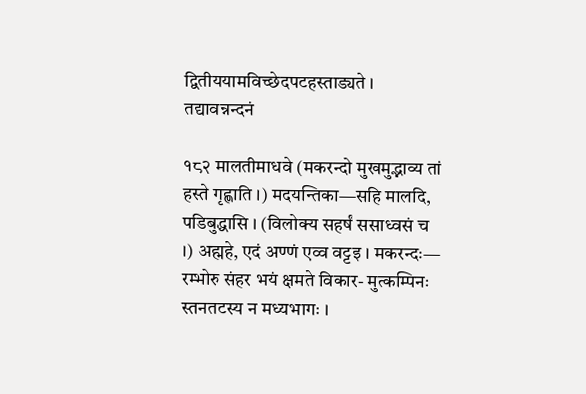द्वितीययामविच्छेदपटहस्ताड्यते । तद्यावन्नन्दनं

१८२ मालतीमाधवे (मकरन्दो मुखमुद्भाव्य तां हस्ते गृह्णाति ।) मदयन्तिका—सहि मालदि, पडिबुद्धासि । (विलोक्य सहर्षं ससाध्वसं च ।) अह्महे, एदं अण्णं एव्व वट्टइ । मकरन्दः— रम्भोरु संहर भयं क्षमते विकार- मुत्कम्पिनः स्तनतटस्य न मध्यभागः ।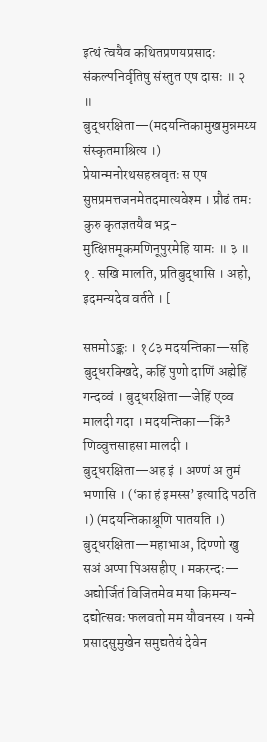इत्थं त्वयैव कथितप्रणयप्रसादः संकल्पनिर्वृतिषु संस्तुत एष दासः ॥ २ ॥ बुद्धरक्षिता—(मदयन्तिकामुखमुन्नमय्य संस्कृतमाश्रित्य ।) प्रेयान्मनोरथसहस्रवृतः स एष सुप्तप्रमत्तजनमेतदमात्यवेश्म । प्रौढं तमः कुरु कृतज्ञतयैव भद्र- मुत्क्षिप्तमूकमणिनूपुरमेहि यामः ॥ ३ ॥ १. सखि मालति, प्रतिबुद्धासि । अहो, इदमन्यदेव वर्तते । [

सप्तमोऽङ्कः । १८३ मदयन्तिका—सहि बुद्धरक्खिदे, कहिं पुणो दाणिं अह्मेहिं गन्दव्वं । बुद्धरक्षिता—जेहिं एव्व मालदी गदा । मदयन्तिका—किं³ णिव्वुत्तसाहसा मालदी । बुद्धरक्षिता—अह इं । अण्णं अ तुमं भणासि । (‘का हं इमस्स’ इत्यादि पठति ।) (मदयन्तिकाश्रूणि पातयति ।) बुद्धरक्षिता—महाभाअ, दिण्णो खु सअं अप्पा पिअसहीए । मकरन्दः— अद्योर्जितं विजितमेव मया किमन्य- दद्योत्सवः फलवतो मम यौवनस्य । यन्मे प्रसादसुमुखेन समुद्यतेयं देवेन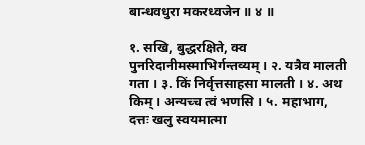बान्धवधुरा मकरध्वजेन ॥ ४ ॥

१. सखि, बुद्धरक्षिते, क्व पुनरिदानीमस्माभिर्गन्तव्यम् । २. यत्रैव मालती गता । ३. किं निर्वृत्तसाहसा मालती । ४. अथ किम् । अन्यच्च त्वं भणसि । ५. महाभाग, दत्तः खलु स्वयमात्मा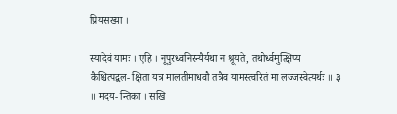प्रियसख्या ।

स्यादेवं यामः । एहि । नूपुरध्वनिरन्यैर्यथा न श्रूयते, तथोर्ध्वमुत्क्षिप्य कैश्चित्पद्बल- क्षिता यत्र मालतीमाधवौ तत्रैव यामस्त्वरितं मा लज्जस्वेत्यर्थः ॥ ३ ॥ मदय- न्तिका । सखि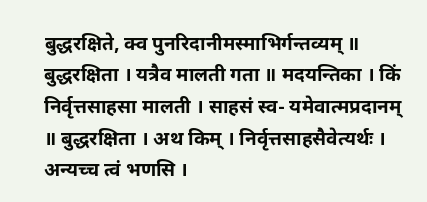बुद्धरक्षिते, क्व पुनरिदानीमस्माभिर्गन्तव्यम् ॥ बुद्धरक्षिता । यत्रैव मालती गता ॥ मदयन्तिका । किं निर्वृत्तसाहसा मालती । साहसं स्व- यमेवात्मप्रदानम् ॥ बुद्धरक्षिता । अथ किम् । निर्वृत्तसाहसैवेत्यर्थः । अन्यच्च त्वं भणसि ।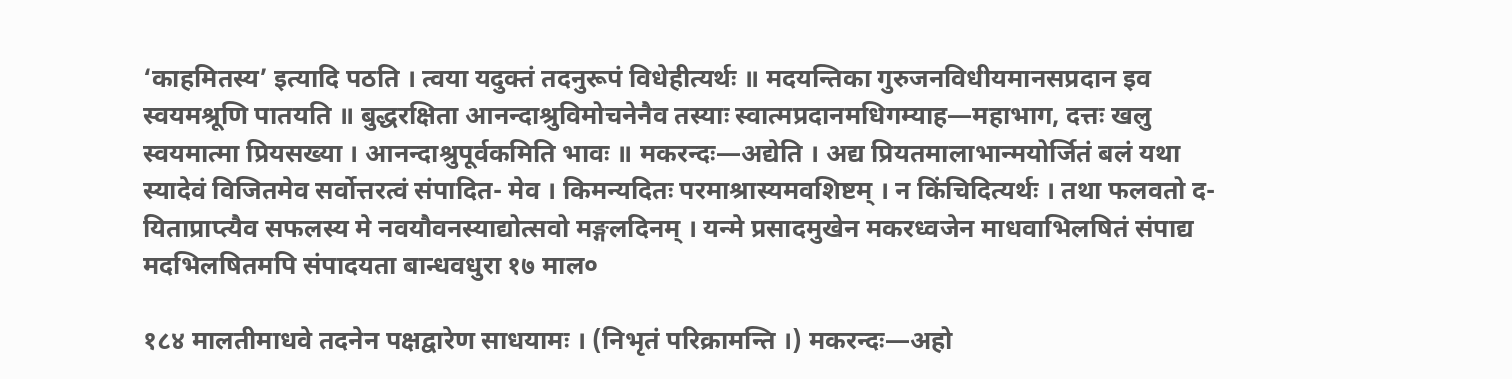‘काहमितस्य’ इत्यादि पठति । त्वया यदुक्तं तदनुरूपं विधेहीत्यर्थः ॥ मदयन्तिका गुरुजनविधीयमानसप्रदान इव स्वयमश्रूणि पातयति ॥ बुद्धरक्षिता आनन्दाश्रुविमोचनेनैव तस्याः स्वात्मप्रदानमधिगम्याह—महाभाग, दत्तः खलु स्वयमात्मा प्रियसख्या । आनन्दाश्रुपूर्वकमिति भावः ॥ मकरन्दः—अद्येति । अद्य प्रियतमालाभान्मयोर्जितं बलं यथा स्यादेवं विजितमेव सर्वोत्तरत्वं संपादित- मेव । किमन्यदितः परमाश्रास्यमवशिष्टम् । न किंचिदित्यर्थः । तथा फलवतो द- यिताप्राप्त्यैव सफलस्य मे नवयौवनस्याद्योत्सवो मङ्गलदिनम् । यन्मे प्रसादमुखेन मकरध्वजेन माधवाभिलषितं संपाद्य मदभिलषितमपि संपादयता बान्धवधुरा १७ माल०

१८४ मालतीमाधवे तदनेन पक्षद्वारेण साधयामः । (निभृतं परिक्रामन्ति ।) मकरन्दः—अहो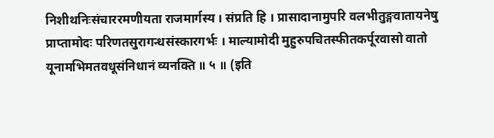निशीथनिःसंचाररमणीयता राजमार्गस्य । संप्रति हि । प्रासादानामुपरि वलभीतुङ्गवातायनेषु प्राप्तामोदः परिणतसुरागन्धसंस्कारगर्भः । माल्यामोदी मुहुरुपचितस्फीतकर्पूरवासो वातो यूनामभिमतवधूसंनिधानं व्यनक्ति ॥ ५ ॥ (इति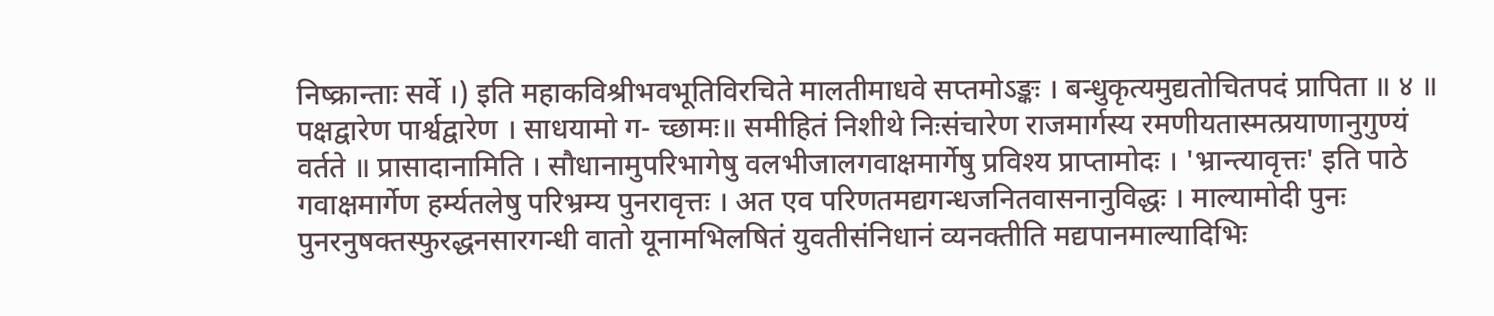निष्क्रान्ताः सर्वे ।) इति महाकविश्रीभवभूतिविरचिते मालतीमाधवे सप्तमोऽङ्कः । बन्धुकृत्यमुद्यतोचितपदं प्रापिता ॥ ४ ॥ पक्षद्वारेण पार्श्वद्वारेण । साधयामो ग- च्छामः॥ समीहितं निशीथे निःसंचारेण राजमार्गस्य रमणीयतास्मत्प्रयाणानुगुण्यं वर्तते ॥ प्रासादानामिति । सौधानामुपरिभागेषु वलभीजालगवाक्षमार्गेषु प्रविश्य प्राप्तामोदः । 'भ्रान्त्यावृत्तः' इति पाठे गवाक्षमार्गेण हर्म्यतलेषु परिभ्रम्य पुनरावृत्तः । अत एव परिणतमद्यगन्धजनितवासनानुविद्धः । माल्यामोदी पुनः पुनरनुषक्तस्फुरद्धनसारगन्धी वातो यूनामभिलषितं युवतीसंनिधानं व्यनक्तीति मद्यपानमाल्यादिभिः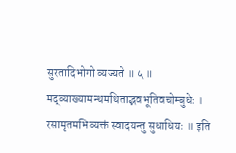सुरतादिभोगो व्यज्यते ॥ ५ ॥ मद्व्याख्यामन्थमथिताद्भवभूतिवचोम्बुधेः । रसामृतमभिव्यक्तं स्वादयन्तु सुधाधियः ॥ इति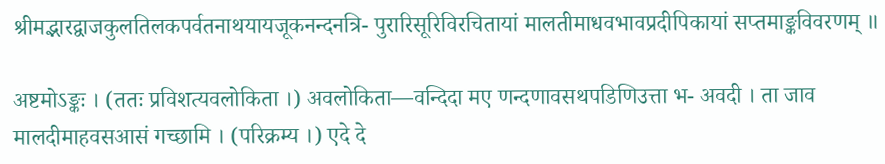श्रीमद्भारद्वाजकुलतिलकपर्वतनाथयायजूकनन्दनत्रि- पुरारिसूरिविरचितायां मालतीमाधवभावप्रदीपिकायां सप्तमाङ्कविवरणम् ॥

अष्टमोऽङ्कः । (ततः प्रविशत्यवलोकिता ।) अवलोकिता—वन्दिदा मए णन्दणावसथपडिणिउत्ता भ- अवदी । ता जाव मालदीमाहवसआसं गच्छामि । (परिक्रम्य ।) एदे दे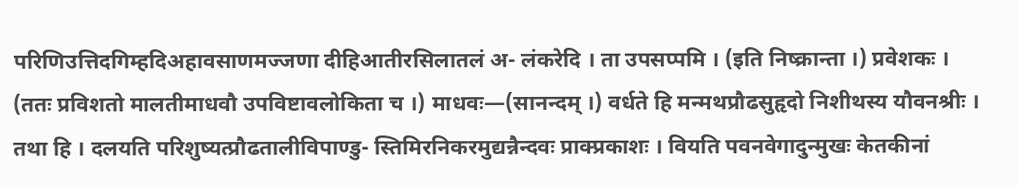परिणिउत्तिदगिम्हदिअहावसाणमज्जणा दीहिआतीरसिलातलं अ- लंकरेदि । ता उपसप्पमि । (इति निष्क्रान्ता ।) प्रवेशकः । (ततः प्रविशतो मालतीमाधवौ उपविष्टावलोकिता च ।) माधवः—(सानन्दम् ।) वर्धते हि मन्मथप्रौढसुहृदो निशीथस्य यौवनश्रीः । तथा हि । दलयति परिशुष्यत्प्रौढतालीविपाण्डु- स्तिमिरनिकरमुद्यन्नैन्दवः प्राक्प्रकाशः । वियति पवनवेगादुन्मुखः केतकीनां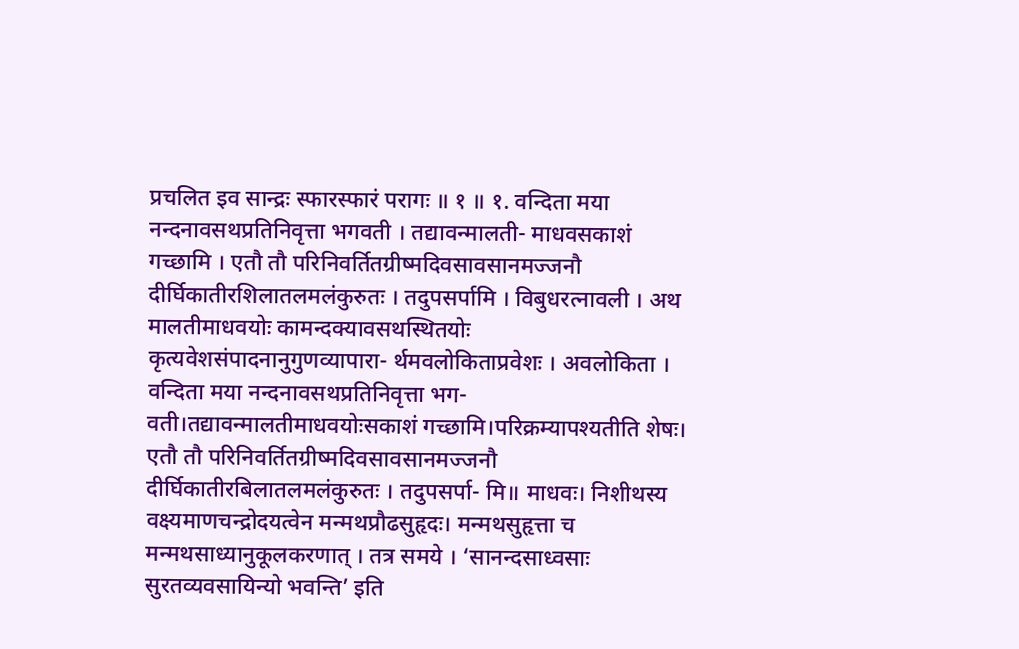प्रचलित इव सान्द्रः स्फारस्फारं परागः ॥ १ ॥ १. वन्दिता मया नन्दनावसथप्रतिनिवृत्ता भगवती । तद्यावन्मालती- माधवसकाशं गच्छामि । एतौ तौ परिनिवर्तितग्रीष्मदिवसावसानमज्जनौ दीर्घिकातीरशिलातलमलंकुरुतः । तदुपसर्पामि । विबुधरत्नावली । अथ मालतीमाधवयोः कामन्दक्यावसथस्थितयोः कृत्यवेशसंपादनानुगुणव्यापारा- र्थमवलोकिताप्रवेशः । अवलोकिता । वन्दिता मया नन्दनावसथप्रतिनिवृत्ता भग- वती।तद्यावन्मालतीमाधवयोःसकाशं गच्छामि।परिक्रम्यापश्यतीति शेषः। एतौ तौ परिनिवर्तितग्रीष्मदिवसावसानमज्जनौ दीर्घिकातीरबिलातलमलंकुरुतः । तदुपसर्पा- मि॥ माधवः। निशीथस्य वक्ष्यमाणचन्द्रोदयत्वेन मन्मथप्रौढसुहृदः। मन्मथसुहृत्ता च मन्मथसाध्यानुकूलकरणात् । तत्र समये । ‘सानन्दसाध्वसाः सुरतव्यवसायिन्यो भवन्ति’ इति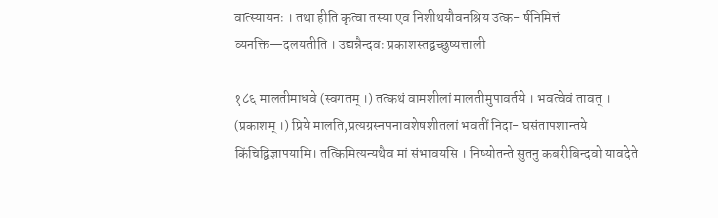वात्स्यायनः । तथा हीति कृत्वा तस्या एव निशीथयौवनश्रिय उत्क- र्षनिमित्तं व्यनक्ति—दलयतीति । उद्यन्नैन्दवः प्रकाशस्तद्वच्छुष्यत्ताली

१८६ मालतीमाधवे (स्वगतम् ।) तत्कथं वामशीलां मालतीमुपावर्तये । भवत्वेवं तावत् । (प्रकाशम् ।) प्रिये मालति,प्रत्यग्रस्नपनावशेषशीतलां भवतीं निदा- घसंतापशान्तये किंचिद्विज्ञापयामि। तत्किमित्यन्यथैव मां संभावयसि । निष्योतन्ते सुतनु कबरीबिन्दवो यावदेते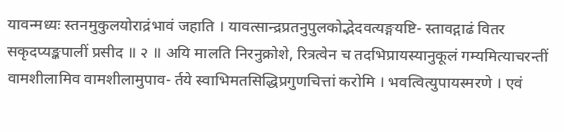यावन्मध्यः स्तनमुकुलयोराद्रंभावं जहाति । यावत्सान्द्रप्रतनुपुलकोद्भेदवत्यङ्गयष्टि- स्तावद्गाढं वितर सकृदप्यङ्कपालीं प्रसीद ॥ २ ॥ अयि मालति निरनुक्रोशे, रित्रत्वेन च तदभिप्रायस्यानुकूलं गम्यमित्याचरन्तीं वामशीलामिव वामशीलामुपाव- र्तये स्वाभिमतसिद्धिप्रगुणचित्तां करोमि । भवत्वित्युपायस्मरणे । एवं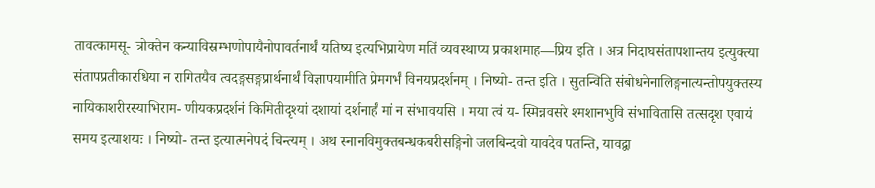तावत्कामसू- त्रोक्तेन कन्याविस्रम्भणोपायैनोपावर्तनार्थं यतिष्य इत्यभिप्रायेण मतिं व्यवस्थाप्य प्रकाशमाह—प्रिय इति । अत्र निदाघसंतापशान्तय इत्युक्त्या संतापप्रतीकारधिया न रागितयैव त्वदङ्गसङ्गप्रार्थनार्थं विज्ञापयामीति प्रेमगर्भं विनयप्रदर्शनम् । निष्यो- तन्त इति । सुतन्विति संबोधनेनालिङ्गनात्यन्तोपयुक्तस्य नायिकाशरीरस्याभिराम- णीयकप्रदर्शनं किमितीदृश्यां दशायां दर्शनार्हं मां न संभावयसि । मया त्वं य- स्मिन्नवसरे श्मशानभुवि संभावितासि तत्सदृश एवायं समय इत्याशयः । निष्यो- तन्त इत्यात्मनेपदं चिन्त्यम् । अथ स्नानविमुक्तबन्धकबरीसङ्गिनो जलबिन्दवो यावदेव पतन्ति, यावद्वा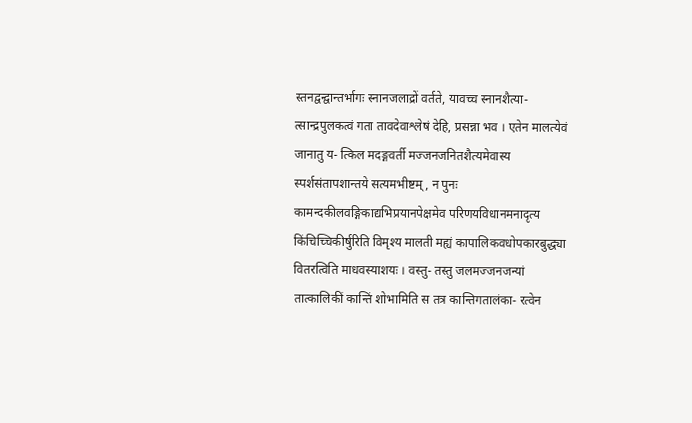स्तनद्वन्द्वान्तर्भागः स्नानजलाद्रों वर्तते, यावच्च स्नानशैत्या- त्सान्द्रपुलकत्वं गता तावदेवाश्लेषं देहि, प्रसन्ना भव । एतेन मालत्येवं जानातु य- त्किल मदङ्गवर्ती मज्जनजनितशैत्यमेवास्य स्पर्शसंतापशान्तये सत्यमभीष्टम्, न पुनः कामन्दकीलवङ्गिकाद्यभिप्रयानपेक्षमेव परिणयविधानमनादृत्य किंचिच्चिकीर्षुरिति विमृश्य मालती मह्यं कापालिकवधोपकारबुद्ध्या वितरत्विति माधवस्याशयः । वस्तु- तस्तु जलमज्जनजन्यां तात्कालिकीं कान्तिं शोभामिति स तत्र कान्तिगतालंका- रत्वेन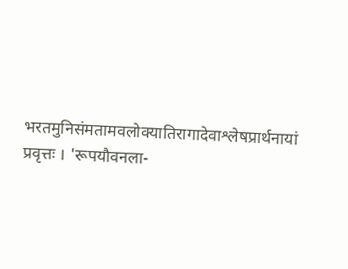भरतमुनिसंमतामवलोक्यातिरागादेवाश्लेषप्रार्थनायां प्रवृत्तः । 'रूपयौवनला-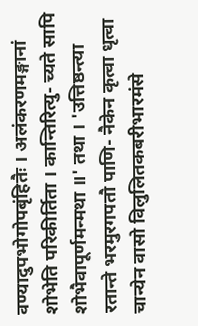वण्यादुपभोगोपबृंहितैः । अलंकरणमङ्गानां शोभेति परिकीर्तिता । कान्तिरित्यु- च्यते सापि शोभैवापूर्णमन्मथा ॥' तथा । 'उत्तिष्ठन्त्या रतान्ते भरमुरगपतौ पाणि- नैकेन कृत्वा धृत्वा चान्येन वासो विलुलितकबरीभारमंसे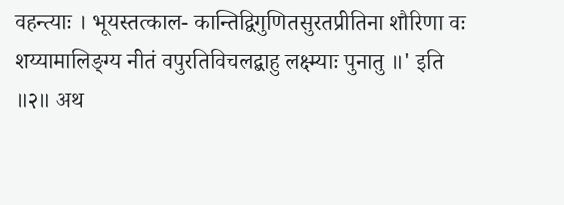वहन्त्याः । भूयस्तत्काल- कान्तिद्विगुणितसुरतप्रीतिना शौरिणा वः शय्यामालिङ्ग्य नीतं वपुरतिविचलद्बाहु लक्ष्म्याः पुनातु ॥' इति ॥२॥ अथ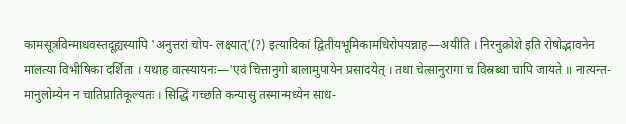कामसूत्रविन्माधवस्तदूह्यस्यापि 'अनुत्तरां चोप- लक्ष्यात्'(?) इत्यादिकां द्वितीयभूमिकामधिरोपयन्नाह—अयीति । निरनुक्रोशे इति रोषोद्भावनेन मालत्या विभीषिका दर्शिता । यथाह वात्स्यायनः—'एवं चित्तानुगो बालामुपायेन प्रसादयेत् । तथा चेत्सानुरागा च विस्रब्धा चापि जायते ॥ नात्यन्त- मानुलोम्येन न चातिप्रातिकूल्यतः । सिद्धिं गच्छति कन्यासु तस्मान्मध्येन साध-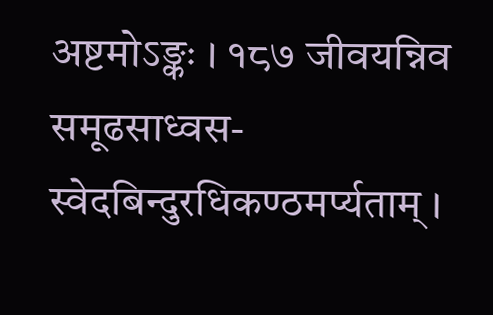अष्टमोऽङ्कः । १८७ जीवयन्निव समूढसाध्वस- स्वेदबिन्दुरधिकण्ठमर्प्यताम् ।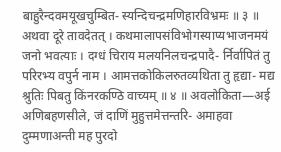बाहुरैन्दवमयूखचुम्बित- स्यन्दिचन्द्रमणिहारविभ्रमः ॥ ३ ॥ अथवा दूरे तावदेतत् । कथमालापसंविभोगस्याप्यभाजनमयं जनो भवत्याः । दग्धं चिराय मलयनिलचन्द्रपादै- र्निर्वापितं तु परिरभ्य वपुर्न नाम । आमत्तकोकिलरुतव्यथिता तु हृद्या- मद्य श्रुतिः पिबतु किंनरकण्ठि वाच्यम् ॥ ४ ॥ अवलोकिता—अई अणिबहणसीले, जं दाणिं मुहुत्तमेत्तन्तरि- अमाहवा दुम्मणाअन्ती मह पुरदो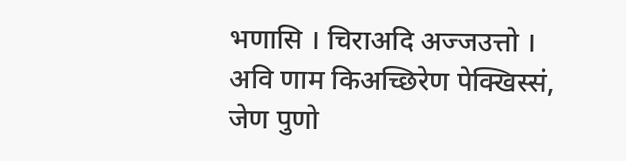भणासि । चिराअदि अज्जउत्तो । अवि णाम किअच्छिरेण पेक्खिस्सं, जेण पुणो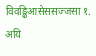विवड्ढिआसेससज्जसा १. अयि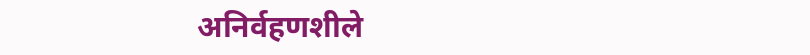अनिर्वहणशीले